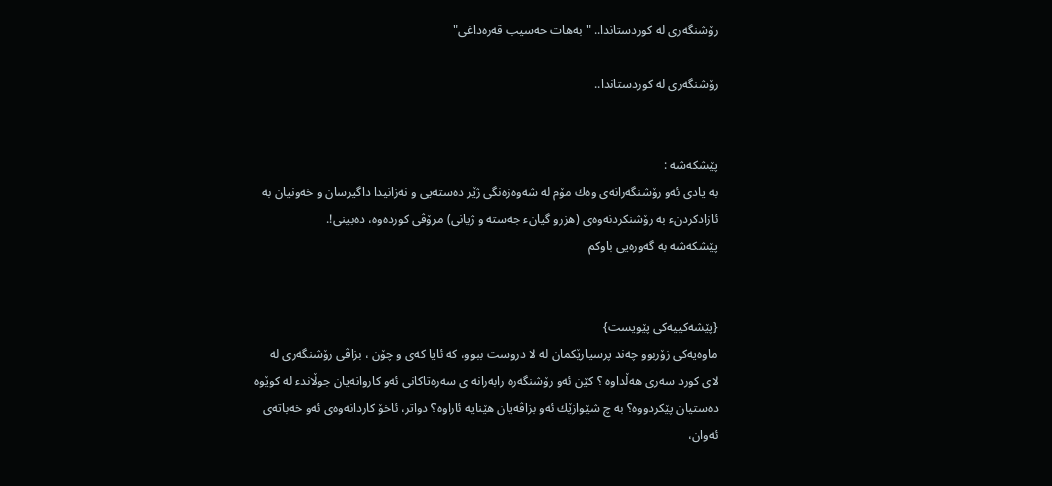رۆشنگه‌ری له‌ كوردستاندا.. "به‌هات حه‌سیب قه‌ره‌داغی"

رۆشنگه‌ری له‌ كوردستاندا..


پێشكه‌شه‌ :
به‌ یادى ئه‌و رۆشنگه‌رانه‌ى وه‌ك مۆم له‌ شه‌وه‌زه‌نگى ژێر ده‌سته‌یى و نه‌زانیدا داگیرسان و خه‌ونیان به‌ ئازادكردنء به‌ رۆشنكردنه‌وه‌ى (هزرو گیانء جه‌سته و ژیانى) مرۆڤى كورده‌وه‌، ده‌بینى!.
پێشكه‌شه‌ به‌ گه‌وره‌یى باوكم


{پێشه‌كییه‌كى پێویست}
ماوه‌یه‌كى زۆربوو چه‌ند پرسیارێكمان له‌ لا دروست ببوو، كه‌ ئایا كه‌ى و چۆن ، بزاڤى رۆشنگه‌رى له‌ لاى كورد سه‌رى هه‌ڵداوه‌ ؟ كێن ئه‌و رۆشنگه‌ره‌ رابه‌رانه‌ ى سه‌ره‌تاكانى ئه‌و كاروانه‌یان جوڵاندء له‌ كوێوه‌ ده‌ستیان پێكردووه‌؟ به‌ چ شێوازێك ئه‌و بزاڤه‌یان هێنایه‌ ئاراوه‌؟ دواتر، ئاخۆ كاردانه‌وه‌ى ئه‌و خه‌باته‌ى ئه‌وان،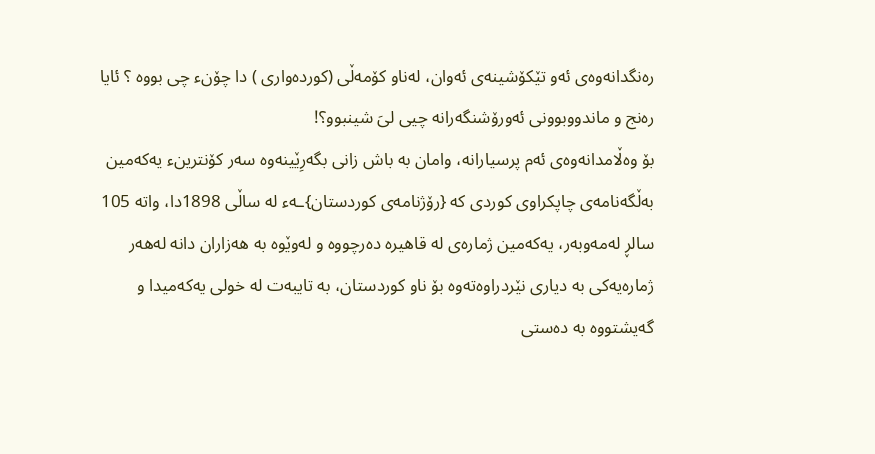ره‌نگدانه‌وه‌ى ئه‌و تێكۆشینه‌ى ئه‌وان، له‌ناو كۆمه‌ڵى (كورده‌واری ) دا چۆنء چى بووه‌ ؟ ئایا ره‌نج و ماندووبوونى ئه‌ورۆشنگه‌رانه‌ چیى لىَ شینبوو؟!
بۆ وه‌ڵامدانه‌وه‌ى ئه‌م پرسیارانه‌، وامان به‌ باش زانى بگه‌رِێینه‌وه‌ سه‌ر كۆنترینء یه‌كه‌مین به‌ڵگه‌نامه‌ى چاپكراوى كوردى كه‌ {رۆژنامه‌ى كوردستان}ـه‌ء له‌ ساڵى 1898دا، واته‌ 105 سالڕ له‌مه‌وبه‌ر، یه‌كه‌مین ژماره‌ى له‌ قاهیره‌ ده‌رچووه‌ و له‌وێوه‌ به‌ هه‌زاران دانه‌ له‌هه‌ر ژماره‌یه‌كى به‌ دیارى نێردراوه‌ته‌وه‌ بۆ ناو كوردستان، به‌ تایبه‌ت له‌ خولى یه‌كه‌میدا و گه‌یشتووه‌ به‌ ده‌ستى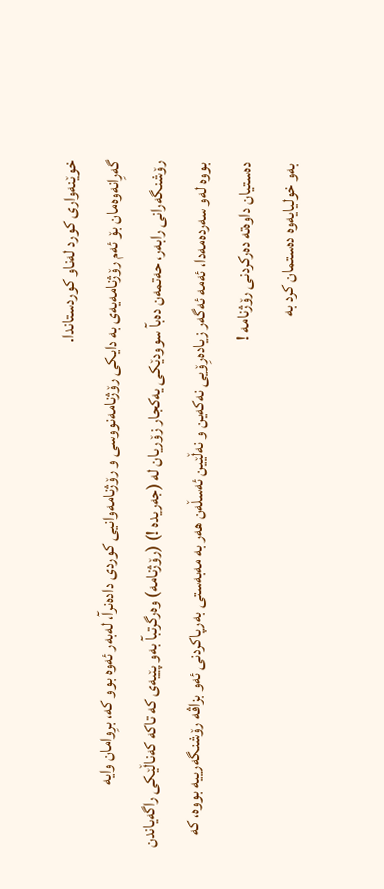خوێنه‌وارى كورد له‌ناو كوردستاندا.
گه‌رِانه‌وه‌مان بۆ ئه‌م رۆژنامه‌یه‌ى به‌ دایكى رۆژنامه‌نووسى و رۆژنامه‌وانیى كوردى داده‌نرآ، له‌به‌ر ئه‌وه‌ بوو كه‌، برِوامان وایه‌ رۆشنگه‌رانى رابه‌ر، حه‌تمه‌ن ده‌بآ سوودێكى یه‌كجار زۆریان له‌ (جه‌ریده‌ !) (رۆژنامه‌) وه‌رگرتبآ به‌و پێیه‌ى كه‌ تاكه‌ كه‌ناڵێكى راگه‌یاندن بووه‌ له‌و سه‌رده‌مه‌دا، ئه‌مه‌ ئه‌گه‌ر زیاده‌رِۆیى نه‌كه‌ین و نه‌ڵێین ئه‌سڵه‌ن هه‌ر به‌ مه‌به‌ستى به‌رپاكردنى ئه‌و بزاڤه‌ رۆشنگه‌رییه‌ بووه‌، كه‌ ده‌ستیان داوه‌ته‌ ده‌ركردنى رۆژنامه‌ !
به‌و خولیایه‌وه‌ ده‌ستمان كرد به‌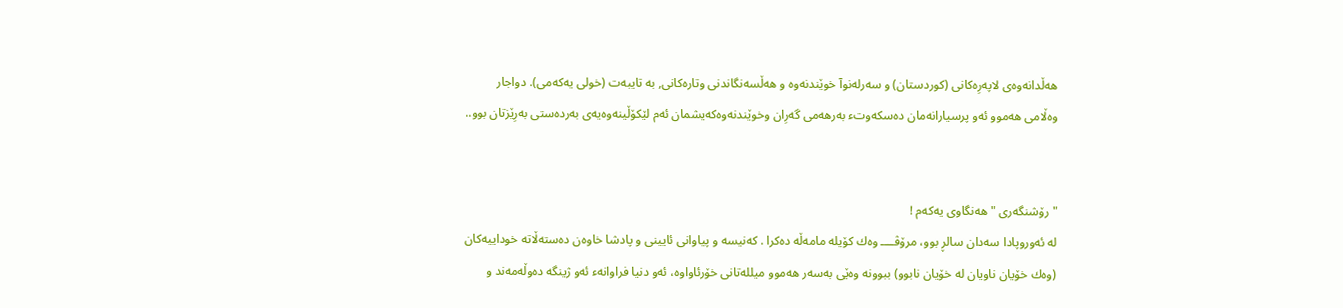هه‌ڵدانه‌وه‌ى لاپه‌رِه‌كانى (كوردستان) و سه‌رله‌نوآ خوێندنه‌وه و هه‌ڵسه‌نگاندنى وتاره‌كانى, به‌ تایبه‌ت (خولى یه‌كه‌مى). دواجار وه‌ڵامى هه‌موو ئه‌و پرسیارانه‌مان ده‌سكه‌وتء به‌رهه‌مى گه‌رِان وخوێندنه‌وه‌كه‌یشمان ئه‌م لێكۆڵینه‌وه‌یه‌ى به‌رده‌ستى به‌رِێزتان بوو..


" رۆشنگه‌رى " هه‌نگاوى یه‌كه‌م !
له‌ ئه‌وروپادا سه‌دان سالڕ بوو، مرۆڤــــ وه‌ك كۆیله‌ مامه‌ڵه‌ ده‌كرا . كه‌نیسه‌ و پیاوانى ئایینى و پادشا خاوه‌ن ده‌سته‌ڵاته‌ خوداییه‌كان (وه‌ك خۆیان ناویان له‌ خۆیان نابوو) ببوونه‌ وه‌ێى به‌سه‌ر هه‌موو میلله‌تانى خۆرئاواوه‌، ئه‌و دنیا فراوانه‌ء ئه‌و ژینگه‌ ده‌وڵه‌مه‌ند و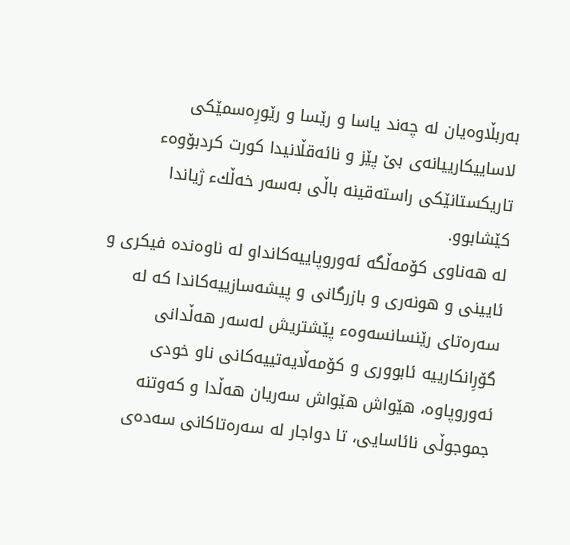به‌ربڵاوه‌یان له‌ چه‌ند یاسا و رێسا و رێورِه‌سمێكى لاساییكارییانه‌ى بێ پێز و نائه‌قڵانیدا كورت كردبۆوه‌ء تاریكستانێكى راسته‌قینه‌ باڵى به‌سه‌ر خه‌ڵكء ژیاندا كێشابوو.
له‌ هه‌ناوى كۆمه‌ڵگه‌ ئه‌وروپاییه‌كانداو له‌ ناوه‌نده‌ فیكرى و ئایینى و هونه‌رى و بازرگانى و پیشه‌سازییه‌كاندا كه‌ له‌ سه‌ره‌تاى رێنسانسه‌وه‌ء پێشتریش له‌سه‌ر هه‌ڵدانى گۆرِانكارییه‌ ئابوورى و كۆمه‌ڵایه‌تییه‌كانى ناو خودى ئه‌وروپاوه‌، هێواش هێواش سه‌ریان هه‌ڵدا و كه‌وتنه‌ جموجوڵى نائاسایى، تا دواجار له‌ سه‌ره‌تاكانى سه‌ده‌ى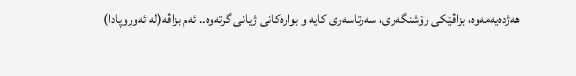هه‌ژده‌یه‌مه‌وه‌، بزاڤێكى رۆشنگه‌رى، سه‌رتاسه‌رى كایه و بواره‌كانى ژیانى گرته‌وه‌.. ئه‌م بزاڤه‌(له‌ ئه‌وروپادا)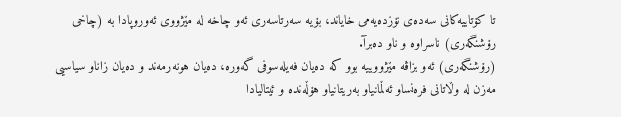تا كۆتاییه‌كانى سه‌ده‌ى نۆزده‌یه‌مى خایاند، بۆیه‌ سه‌رتاسه‌رى ئه‌و چاخه‌ له‌ مێژووى ئه‌وروپادا به‌ (چاخى رۆشنگه‌رى) ناسراوه و ناو ده‌برآ.
(رۆشنگه‌رى) ئه‌و بزاڤه‌ مێژووییه‌ بوو كه‌ ده‌یان فه‌یله‌سوفى گه‌وره‌، ده‌یان هونه‌رمه‌ند و ده‌یان زاناو سیاسیى مه‌زن له‌ وڵاتانى فره‌نساو ئه‌ڵمانیاو به‌ریتانیاو هۆڵه‌نده‌ و ئیتالیادا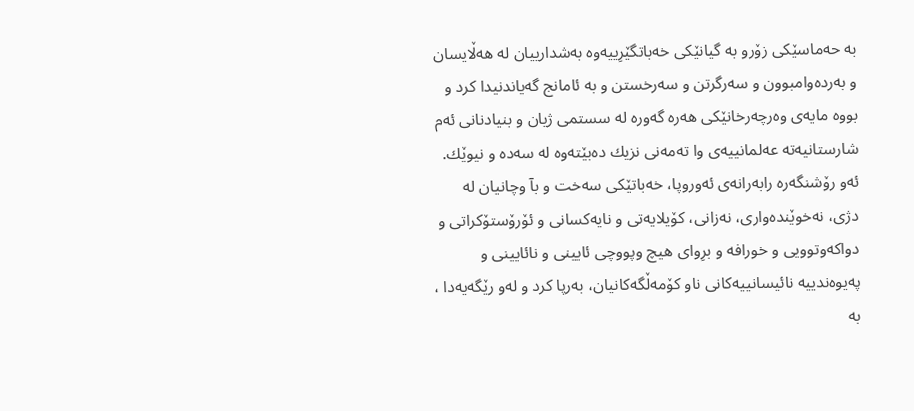به‌ حه‌ماسێكى زۆرو به‌ گیانێكى خه‌باتگێرِییه‌وه‌ به‌شدارییان له‌ هه‌ڵایسان و به‌رده‌وامبوون و سه‌رگرتن و سه‌رخستن و به‌ ئامانج گه‌یاندنیدا كرد و بووه‌ مایه‌ى وه‌رچه‌رخانێكى هه‌ره‌ گه‌وره‌ له‌ سستمى ژیان و بنیادنانى ئه‌م شارستانیه‌ته‌ عه‌لمانییه‌ى وا ته‌مه‌نى نزیك ده‌بێته‌وه‌ له‌ سه‌ده و نیوێك.
ئه‌و رۆشنگه‌ره‌ رابه‌رانه‌ى ئه‌وروپا، خه‌باتێكى سه‌خت و بآ وچانیان له‌ دژى، نه‌خوێنده‌وارى، نه‌زانى، كۆیلایه‌تى و نایه‌كسانى و ئۆرۆستۆكراتى و دواكه‌وتوویى و خورافه‌ و برِواى هیچ وپووچى ئایینى و نائایینى و په‌یوه‌ندییه‌ نائیسانییه‌كانى ناو كۆمه‌ڵگه‌كانیان، به‌رپا كرد و له‌و رێگه‌یه‌دا ، به‌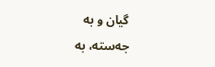گیان و به‌ جه‌سته‌، به‌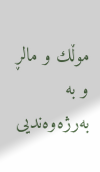موڵك و مالڕ و به‌ به‌رژه‌وه‌ندیى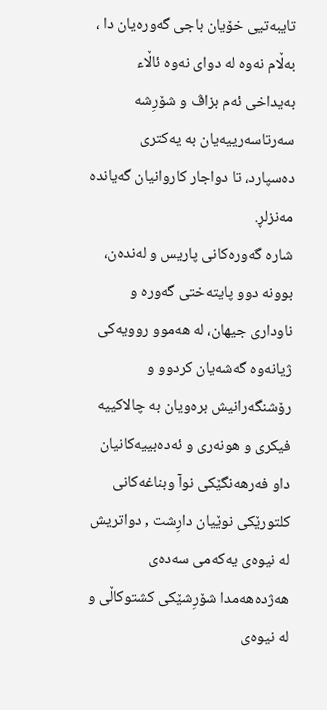تایبه‌تیى خۆیان باجى گه‌وره‌یان دا ، به‌ڵام نه‌وه‌ له‌ دواى نه‌وه‌ ئاڵاء به‌یداخى ئه‌م بزاڤ و شۆرِشه‌ سه‌رتاسه‌رییه‌یان به‌ یه‌كترى ده‌سپارد، تا دواجار كاروانیان گه‌یانده‌ مه‌نزلڕ.
شاره‌ گه‌وره‌كانى پاریس و له‌نده‌ن، بوونه‌ دوو پایته‌ختى گه‌وره و ناودارى جیهان، له‌ هه‌موو روویه‌كى ژیانه‌وه‌ گه‌شه‌یان كردوو و رۆشنگه‌رانیش بره‌ویان به‌ چالاكییه‌ فیكرى و هونه‌رى و ئه‌ده‌بییه‌كانیان داو فه‌رهه‌نگێكى نوآ وبناغه‌كانى كلتورێكى نوێیان دارِشت , دواتریش له‌ نیوه‌ى یه‌كه‌مى سه‌ده‌ى هه‌ژده‌هه‌مدا شۆرِشێكى كشتوكاڵى و له‌ نیوه‌ى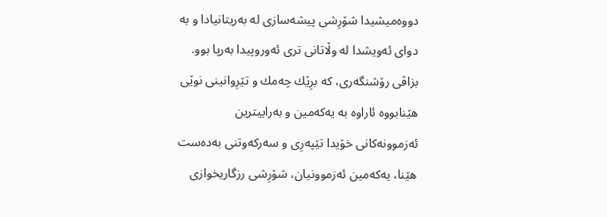دووه‌میشیدا شۆرِشى پیشه‌سازى له‌ به‌ریتانیادا و به‌ دواى ئه‌ویشدا له‌ وڵاتانى ترى ئه‌وروپیدا به‌رپا بوو.
بزاڤى رۆشنگه‌رى، كه‌ برِێك چه‌مك و تێرِوانینى نوێى هێنابووه‌ ئاراوه‌ به‌ یه‌كه‌مین و به‌راییترین ئه‌زموونه‌كانى خۆیدا تێپه‌رِى و سه‌ركه‌وتنى به‌ده‌ست هێنا، یه‌كه‌مین ئه‌زموونیان، شۆرِشى رزگاریخوازى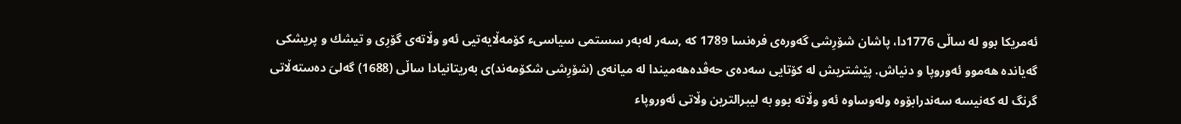ئه‌مریكا بوو له‌ ساڵى 1776دا، پاشان شۆرِشى گه‌وره‌ى فره‌نسا 1789 كه‌ ,سه‌ر له‌به‌ر سستمى سیاسىء كۆمه‌ڵایه‌تیى ئه‌و وڵاته‌ى گۆرِى و تیشك و پریشكى گه‌یانده‌ هه‌موو ئه‌وروپا و دنیاش. پێشتریش له‌ كۆتایى سه‌ده‌ى حه‌ڤده‌هه‌میندا له‌ میانه‌ى (شۆرِشى شكۆمه‌ند)ى به‌ریتانیادا ساڵى (1688) گه‌لىَ ده‌سته‌ڵاتى گرنگ له‌ كه‌نیسه‌ سه‌ندرابۆوه‌ وله‌وساوه‌ ئه‌و وڵاته‌ بوو به‌ لیبرالترین وڵاتى ئه‌وروپاء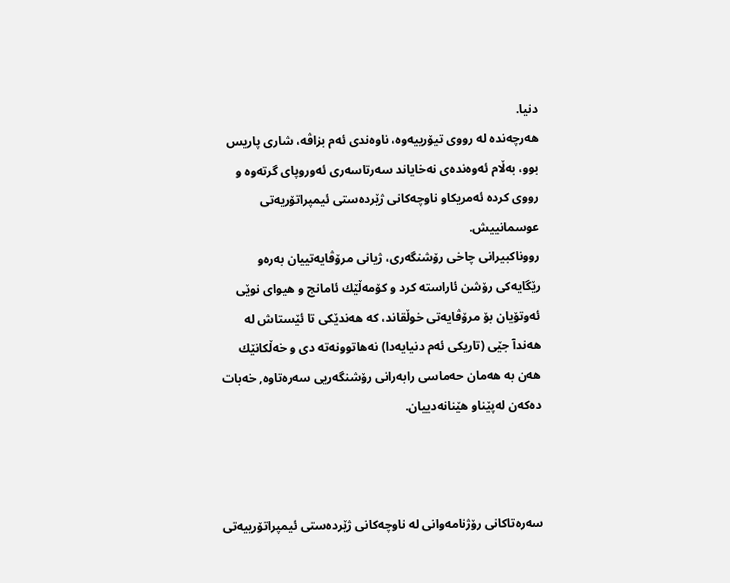دنیا.
هه‌رچه‌نده‌ له‌ رووى تیۆرییه‌وه‌، ناوه‌ندى ئه‌م بزاڤه‌، شارى پاریس بوو، به‌ڵام ئه‌وه‌نده‌ى نه‌خایاند سه‌رتاسه‌رى ئه‌وروپاى گرته‌وه‌ و رووى كرده‌ ئه‌مریكاو ناوچه‌كانى ژێرده‌ستى ئیمپراتۆریه‌تى عوسمانییش.
رووناكبیرانى چاخى رۆشنگه‌رى، ژیانى مرۆڤایه‌تییان به‌ره‌و رێگایه‌كى رۆشن ئاراسته‌ كرد و كۆمه‌ڵێك ئامانج و هیواى نوێی ئه‌وتۆیان بۆ مرۆڤایه‌تى خوڵقاند، كه‌ هه‌ندێكى تا ئێستاش له‌ هه‌ندآ جێى (تاریكى ئه‌م دنیایه‌دا) نه‌هاتوونه‌ته‌ دى و خه‌ڵكانێك هه‌ن به‌ هه‌مان حه‌ماسى رابه‌رانى رۆشنگه‌ریى سه‌ره‌تاوه‌, خه‌بات ده‌كه‌ن له‌پێناو هێنانه‌دییان.



سه‌ره‌تاكانى رۆژنامه‌وانى له‌ ناوچه‌كانى ژێرده‌ستى ئیمپراتۆرییه‌تى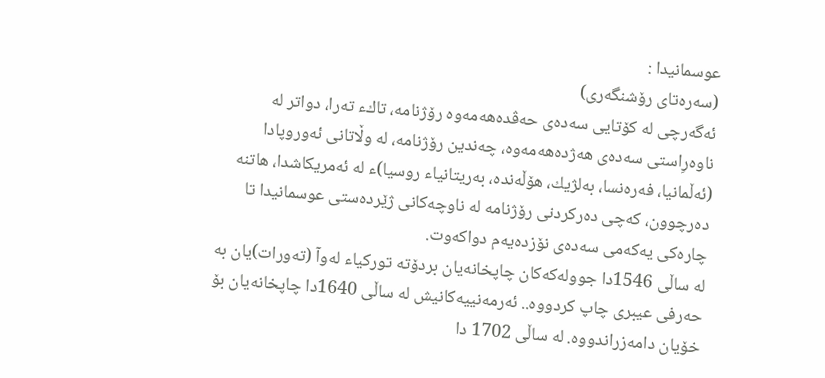عوسمانیدا :
(سه‌ره‌تاى رۆشنگه‌رى)
ئه‌گه‌رچى له‌ كۆتایى سه‌ده‌ى حه‌ڤده‌هه‌مه‌وه‌ رۆژنامه‌، تاكء ته‌را، دواتر له‌ ناوه‌رِاستى سه‌ده‌ى هه‌ژده‌هه‌مه‌وه‌، چه‌ندین رۆژنامه‌، له‌ وڵاتانى ئه‌وروپادا (ئه‌ڵمانیا، فه‌ره‌نسا، به‌لژیك، هۆڵه‌نده‌، به‌ریتانیاء روسیا)ء له‌ ئه‌مریكاشدا، هاتنه‌ ده‌رچوون، كه‌چى ده‌ركردنى رۆژنامه‌ له‌ ناوچه‌كانى ژێرده‌ستى عوسمانیدا تا چاره‌كى یه‌كه‌مى سه‌ده‌ى نۆزده‌یه‌م دواكه‌وت.
له‌ ساڵى 1546دا جووله‌كه‌كان چاپخانه‌یان بردۆته‌ توركیاء له‌وآ (ته‌ورات)یان به‌ حه‌رفى عیبرى چاپ كردووه‌.. ئه‌رمه‌نییه‌كانیش له‌ ساڵى 1640دا چاپخانه‌یان بۆ خۆیان دامه‌زراندووه‌. له‌ ساڵى 1702 دا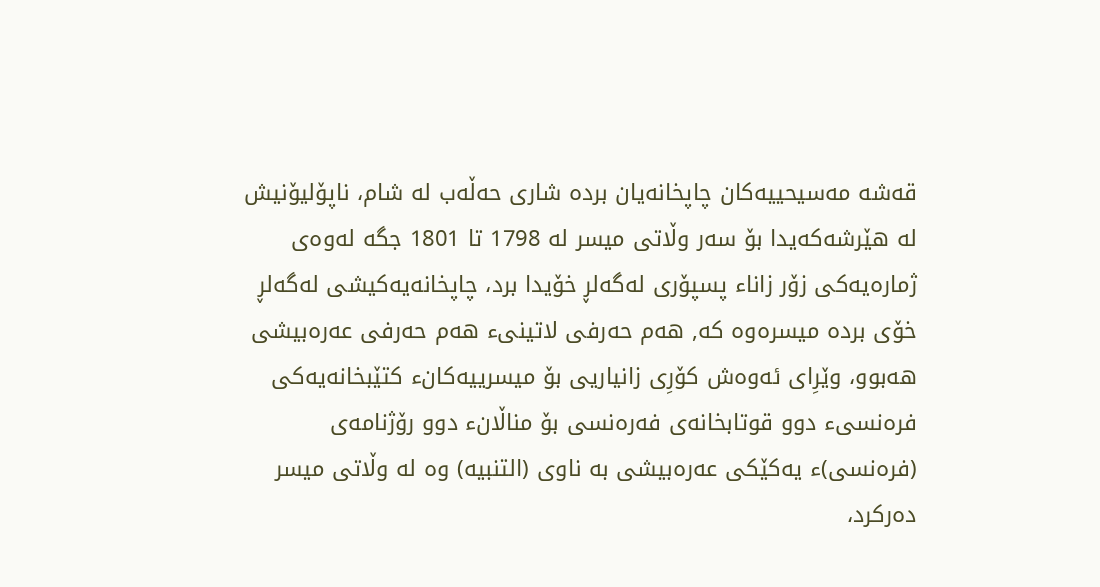قه‌شه‌ مه‌سیحییه‌كان چاپخانه‌یان برده‌ شارى حه‌ڵه‌ب له‌ شام، ناپۆلیۆنیش له‌ هێرشه‌كه‌یدا بۆ سه‌ر وڵاتى میسر له‌ 1798 تا 1801 جگه‌ له‌وه‌ى ژماره‌یه‌كى زۆر زاناء پسپۆرى له‌گه‌لڕ خۆیدا برد، چاپخانه‌یه‌كیشى له‌گه‌لڕ خۆى برده‌ میسره‌وه‌ كه‌, هه‌م حه‌رفى لاتینىء هه‌م حه‌رفى عه‌ره‌بیشى هه‌بوو، وێرِاى ئه‌وه‌ش كۆرِى زانیاریى بۆ میسرییه‌كانء كتێبخانه‌یه‌كى فره‌نسىء دوو قوتابخانه‌ى فه‌ره‌نسى بۆ مناڵانء دوو رۆژنامه‌ى (فره‌نسى)ء یه‌كێكى عه‌ره‌بیشى به‌ ناوى (التنبیه‌) وه‌ له‌ وڵاتى میسر ده‌ركرد،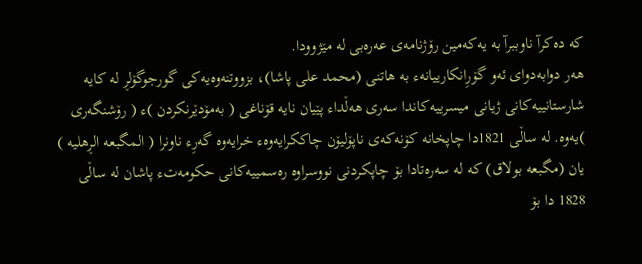كه‌ ده‌كرآ ناوببرآ به‌ یه‌كه‌مین رۆژنامه‌ى عه‌ره‌بى له‌ مێژوودا.
هه‌ر دوابه‌دواى ئه‌و گۆرِانكارییانه‌ء به‌ هاتنى (محمد على پاشا)، بزووتنه‌وه‌یه‌كى گورجوگۆلڕ له‌ كایه‌ شارستانییه‌كانى ژیانى میسرییه‌كاندا سه‌رى هه‌ڵداء پێیان نایه‌ قۆناغى ( به‌مۆدێرنكردن )ء ( رۆشنگه‌رى )یه‌وه‌. له‌ ساڵى 1821دا چاپخانه‌ كۆنه‌كه‌ى ناپۆلیۆن چاككرایه‌وه‌ء خرایه‌وه‌ گه‌رِء ناونرا ( المگبعه‌ الڕهلیه‌ ) یان (مگبعه‌ بولاق) كه‌ له‌ سه‌ره‌تادا بۆ چاپكردنى نووسراوه‌ ره‌سمییه‌كانى حكومه‌تء پاشان له‌ ساڵى 1828 دا بۆ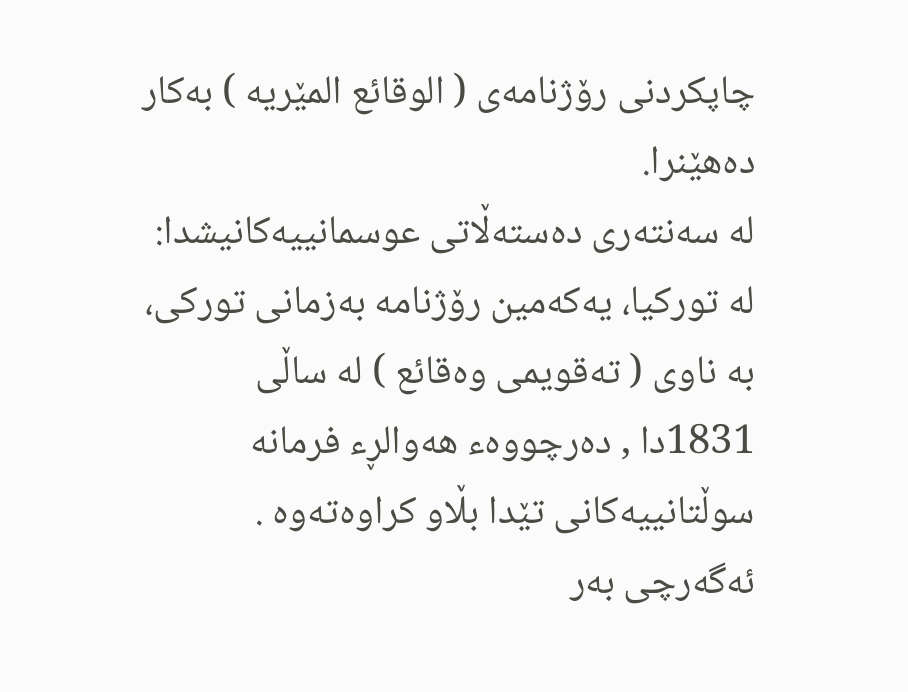چاپكردنى رۆژنامه‌ى ( الوقائع المێریه‌ ) به‌كار ده‌هێنرا.
له‌ سه‌نته‌رى ده‌سته‌ڵاتى عوسمانییه‌كانیشدا: له‌ توركیا، یه‌كه‌مین رۆژنامه‌ به‌زمانى توركى، به‌ ناوى ( ته‌قویمى وه‌قائع ) له‌ ساڵى 1831دا , ده‌رچووه‌ء هه‌والڕء فرمانه‌ سوڵتانییه‌كانى تێدا بڵاو كراوه‌ته‌وه‌ . ئه‌گه‌رچى به‌ر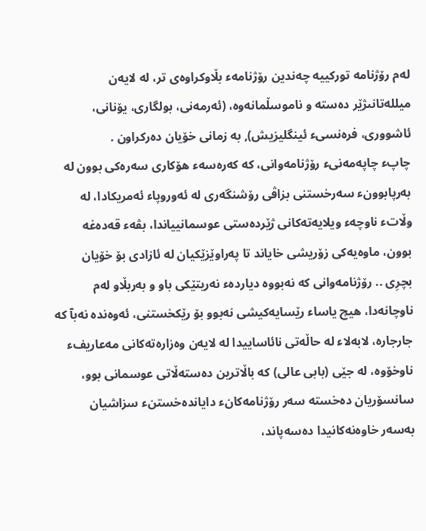له‌م رۆژنامه‌ توركییه‌ چه‌ندین رۆژنامه‌ء بڵاوكراوه‌ى تر، له‌ لایه‌ن میلله‌تانىژێر ده‌سته‌ و ناموسڵمانه‌وه‌، (ئه‌رمه‌نى، بولگارى، یۆنانى، ئاشوورى، فره‌نسىء ئینگلیزیش), به‌ زمانى خۆیان ده‌ركراون .
چاپء چاپه‌مه‌نىء رۆژنامه‌وانی، كه‌ كه‌ره‌سه‌ء هۆكارى سه‌ره‌كى بوون له‌ به‌رپابوونء سه‌رخستنى بزاڤى رۆشنگه‌رى له‌ ئه‌وروپاء ئه‌مریكادا، له‌ وڵاتء ناوچه‌ء ویلایه‌ته‌كانى ژێرده‌ستى عوسمانییاندا، بڤه‌ء قه‌ده‌غه‌ بوون، ماوه‌یه‌كى زۆریشى خایاند تا په‌راوێزێكیان له‌ ئازادى بۆ خۆیان بچرِى .. رۆژنامه‌وانى كه‌ نه‌بووه‌ دیارده‌ء نه‌ریتێكى باو و به‌ربڵاو له‌م ناوچانه‌دا، هیچ یاساء رێسایه‌كیشى نه‌بوو بۆ رێكخستنى، ئه‌وه‌نده‌ نه‌بآ كه‌ جارجاره‌، لابه‌لاء له‌ حاڵه‌تى نائاساییدا له‌ لایه‌ن وه‌زاره‌ته‌كانى مه‌عاریفء ناوخۆوه‌، له‌ جێى (بابى عالى) كه‌ باڵاترین ده‌سته‌ڵاتى عوسمانى بوو، سانسۆریان ده‌خسته‌ سه‌ر رۆژنامه‌كانء دایانده‌خستنء سزاشیان به‌سه‌ر خاوه‌نه‌كانیدا ده‌سه‌پاند،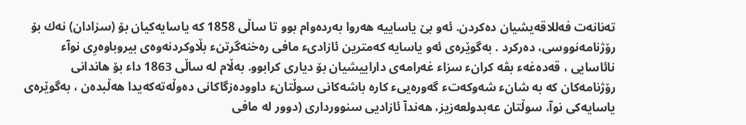ته‌نانه‌ت فه‌للاقه‌یشیان ده‌كردن. ئه‌و بێ یاساییه‌ هه‌روا به‌رده‌وام بوو تا ساڵى 1858 كه‌ یاسایه‌كیان بۆ (سزادان) نه‌ك بۆ رۆژنامه‌نووسى، ده‌ركرد . به‌گوێره‌ى ئه‌و یاسایه‌ كه‌مترین ئازادىء مافى ره‌خنه‌گرتنء بڵاوكردنه‌وه‌ى بیروباوه‌رِى نوآء نائاسایى ، قه‌ده‌غه‌ء بڤه‌ كرانء سزاء غه‌رامه‌ى داراییشیان بۆ دیارى كرابوو. به‌ڵام له‌ ساڵى 1863 داء بۆ هاندانى رۆژنامه‌كان كه‌ به‌ شانء شه‌وكه‌تء گه‌وره‌یىء كاره‌ باشه‌كانى سوڵتانء داووده‌زگاكانى ده‌وڵه‌ته‌كه‌یدا هه‌ڵبده‌ن ، به‌گوێره‌ى یاسایه‌كى نوآ، سوڵتان عه‌بدولعه‌زیز، هه‌ندآ ئازادیى سنووردارى (دوور له‌ مافى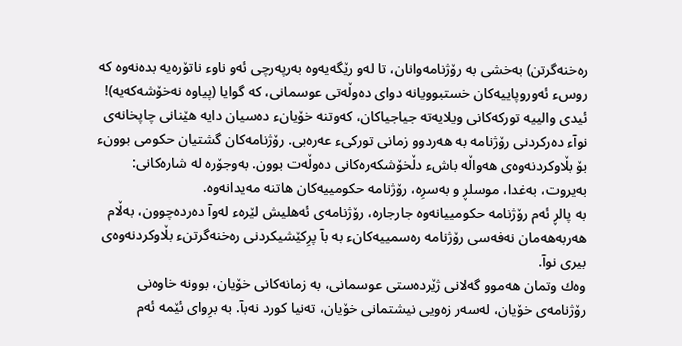ره‌خنه‌گرتن) به‌خشى به‌ رۆژنامه‌وانان، تا له‌و رێگه‌یه‌وه‌ به‌رپه‌رچى ئه‌و ناوء ناتۆره‌یه‌ بده‌نه‌وه‌ كه‌ روسء ئه‌وروپاییه‌كان خستبوویانه‌ دواى ده‌وڵه‌تى عوسمانى، كه‌ گوایا (پیاوه‌ نه‌خۆشه‌كه‌یه‌)! ئیدى والییه‌ توركه‌كانى ویلایه‌ته‌ جیاجیاكان، كه‌وتنه‌ خۆیانء ده‌سیان دایه‌ هێنانى چاپخانه‌ى نوآء ده‌ركردنى رۆژنامه‌ به‌ هه‌ردوو زمانى توركىء عه‌ره‌بى. رۆژنامه‌كان گشتیان حكومى بوونء بۆ بڵاوكردنه‌وه‌ى هه‌واڵه‌ باشء دڵخۆشكه‌ره‌كانى ده‌وڵه‌ت بوون. به‌وجۆره‌ له‌ شاره‌كانى: به‌یروت، به‌غدا، موسلڕ و به‌سرِه‌، رۆژنامه‌ حكومییه‌كان هاتنه‌ مه‌یدانه‌وه‌.
به‌ پالڕ ئه‌م رۆژنامه‌ حكومییانه‌وه‌ جارجاره‌، رۆژنامه‌ى ئه‌هلیش لێره‌ء له‌وآ ده‌رده‌چوون، به‌ڵام هه‌ربه‌هه‌مان نه‌فه‌سى رۆژنامه‌ ره‌سمییه‌كانء به‌ بآ پرِكێشیكردنى ره‌خنه‌گرتنء بڵاوكردنه‌وه‌ى بیرى نوآ.
وه‌ك وتمان هه‌موو گه‌لانى ژێرده‌ستى عوسمانى، به‌ زمانه‌كانى خۆیان، بوونه‌ خاوه‌نى رۆژنامه‌ى خۆیان، له‌سه‌ر زه‌ویى نیشتمانى خۆیان، ته‌نیا كورد نه‌بآ. به‌ برِواى ئێمه‌ ئه‌م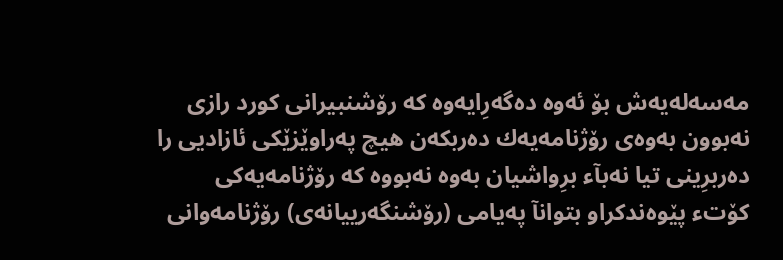مه‌سه‌له‌یه‌ش بۆ ئه‌وه‌ ده‌گه‌رِایه‌وه‌ كه‌ رۆشنبیرانى كورد رازى نه‌بوون به‌وه‌ى رۆژنامه‌یه‌ك ده‌ربكه‌ن هیچ په‌راوێزێكى ئازادیى را ده‌ربرِینى تیا نه‌بآء برِواشیان به‌وه‌ نه‌بووه‌ كه‌ رۆژنامه‌یه‌كى كۆتء پێوه‌ندكراو بتوانآ په‌یامى (رۆشنگه‌رییانه‌ى) رۆژنامه‌وانى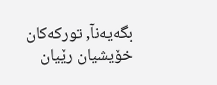بگه‌یه‌نآ, توركه‌كان خۆیشیان رێیان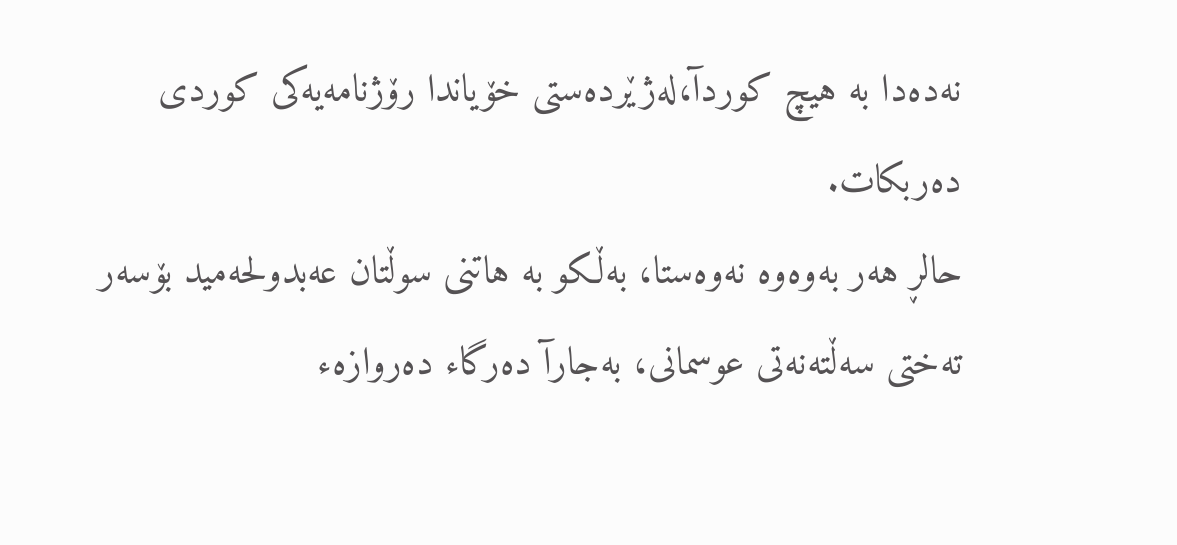نه‌ده‌دا به‌ هیچ كوردآ،له‌ژێرده‌ستى خۆیاندا رۆژنامه‌یه‌كى كوردى ده‌ربكات.
حالڕ هه‌ر به‌وه‌وه‌ نه‌وه‌ستا، به‌ڵكو به‌ هاتنى سوڵتان عه‌بدولحه‌مید بۆسه‌ر ته‌ختى سه‌ڵته‌نه‌تى عوسمانى، به‌جارآ ده‌رگاء ده‌روازه‌ء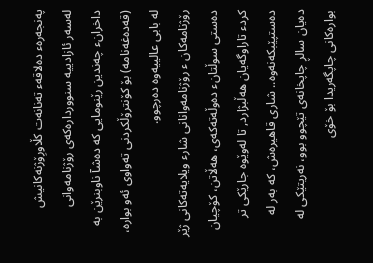په‌نجه‌ره‌ء ده‌لاقه‌ء ته‌نانه‌ت كڵاورِۆژنه‌كانیش له‌سه‌ر ئازادییه‌ سنوورداره‌كه‌ى رۆژنامه‌وانى داخرانء چه‌ندین رێنومایى كه‌ ده‌شآ ناوبنرێن به‌ (قه‌ده‌غه‌نامه‌) بۆ كۆنترۆڵكردنى ته‌واوى ئه‌و بواره‌، له‌ بابى عالییه‌وه‌ ده‌رچوو.
رۆژنامه‌كان ء رۆژنامه‌وانانى شارء ویلایه‌ته‌كانى ژێر ده‌ستى سوڵتانء ده‌وڵه‌ته‌كه‌ى، هه‌ڵاتن، كۆچیان كردء تاراوگه‌یان هه‌ڵبژارد, تا له‌وێوه‌ جارێكى تر ده‌ستپێبكه‌نه‌وه‌.. شارى قاهیره‌ش، كه‌ به‌ر له‌ ده‌یان سالڕ چاپخانه‌ى تێچوو بوو، نه‌ریتێكى له‌ بواره‌كانى چاپگه‌ریدا بۆ خۆى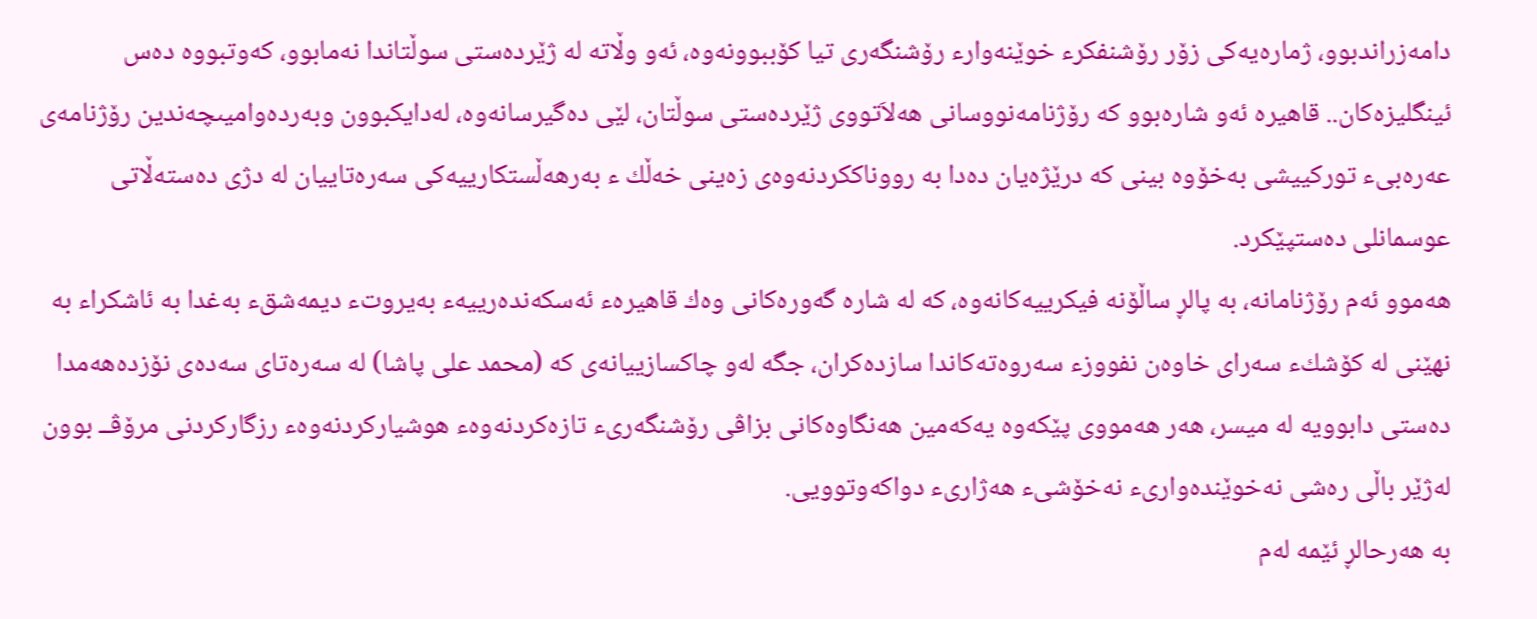دامه‌زراندبوو، ژماره‌یه‌كى زۆر رۆشنفكرء خوێنه‌وارء رۆشنگه‌رى تیا كۆببوونه‌وه‌، ئه‌و وڵاته‌ له‌ ژێرده‌ستى سوڵتاندا نه‌مابوو، كه‌وتبووه‌ ده‌س ئینگلیزه‌كان.. قاهیره‌ ئه‌و شاره‌بوو كه‌ رۆژنامه‌نووسانى هه‌لاَتووى ژێرده‌ستى سوڵتان، لێى ده‌گیرسانه‌وه‌، له‌دایكبوون وبه‌رده‌وامیىچه‌ندین رۆژنامه‌ى عه‌ره‌بىء توركییشى به‌خۆوه‌ بینى كه‌ درێژه‌یان ده‌دا به‌ رووناككردنه‌وه‌ى زه‌ینى خه‌ڵك ء به‌رهه‌ڵستكارییه‌كى سه‌ره‌تاییان له‌ دژى ده‌سته‌ڵاتى عوسمانلى ده‌ستپێكرد.
هه‌موو ئه‌م رۆژنامانه‌، به‌ پالڕ ساڵۆنه‌ فیكرییه‌كانه‌وه‌، كه‌ له‌ شاره‌ گه‌وره‌كانى وه‌ك قاهیره‌ء ئه‌سكه‌نده‌رییه‌ء به‌یروتء دیمه‌شقء به‌غدا به‌ ئاشكراء به‌ نهێنى له‌ كۆشكء سه‌راى خاوه‌ن نفووزء سه‌روه‌ته‌كاندا سازده‌كران، جگه‌ له‌و چاكسازییانه‌ى كه‌ (محمد علی پاشا) له‌ سه‌ره‌تاى سه‌ده‌ى نۆزده‌هه‌مدا ده‌ستى دابوویه‌ له‌ میسر، هه‌ر هه‌مووى پێكه‌وه‌ یه‌كه‌مین هه‌نگاوه‌كانى بزاڤى رۆشنگه‌رىء تازه‌كردنه‌وه‌ء هوشیاركردنه‌وه‌ء رزگاركردنى مرۆڤــ بوون له‌ژێر باڵى ره‌شى نه‌خوێنده‌وارىء نه‌خۆشىء هه‌ژارىء دواكه‌وتوویى.
به‌ هه‌رحالڕ ئێمه‌ له‌م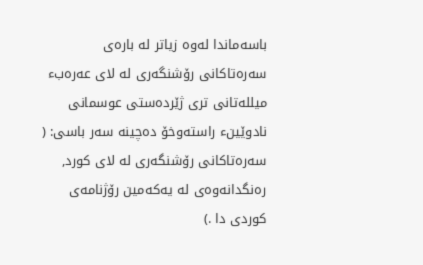باسه‌ماندا له‌وه‌ زیاتر له‌ باره‌ى سه‌ره‌تاكانى رۆشنگه‌رى له‌ لاى عه‌ره‌بء میلله‌تانى ترى ژێرده‌ستى عوسمانى نادوێینء راسته‌وخۆ ده‌چینه‌ سه‌ر باسى: ( سه‌ره‌تاكانى رۆشنگه‌رى له‌ لاى كورد, ره‌نگدانه‌وه‌ى له‌ یه‌كه‌مین رۆژنامه‌ى كوردی دا .)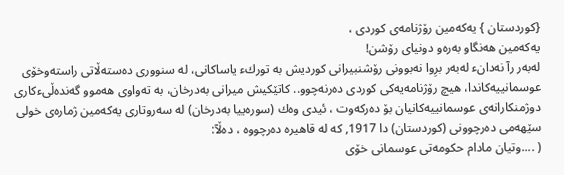{كوردستان } یه‌كه‌مین رۆژنامه‌ى كوردى ،
یه‌كه‌مین هه‌نگاو به‌ره‌و دونیاى رۆشن!
له‌به‌ر رآ نه‌دانء له‌به‌ر برِوا نه‌بوونى رۆشنبیرانى كوردیش به‌ توركء یاساكانى، له‌ سنوورى ده‌سته‌ڵاتى راسته‌وخۆى عوسمانییه‌كاندا، هیچ رۆژنامه‌یه‌كى كوردى ده‌رنه‌چوو.. كاتێكیش میرانى به‌درخان، به‌ ته‌واوى هه‌موو گه‌نده‌ڵىءكارى دوژمنكارانه‌ى عوسمانییه‌كانیان بۆ ده‌ركه‌وت ، ئیدى وه‌ك (سوره‌ییا به‌درخان) له‌ سه‌روتارى یه‌كه‌مین ژماره‌ى خولى سێهه‌مى ده‌رچوونی (كوردستان) دا 1917, كه‌ له‌ قاهیره‌ ده‌رچووه‌ ، ده‌ڵآ:
( ....وتیان مادام حكومه‌تى عوسمانى خۆى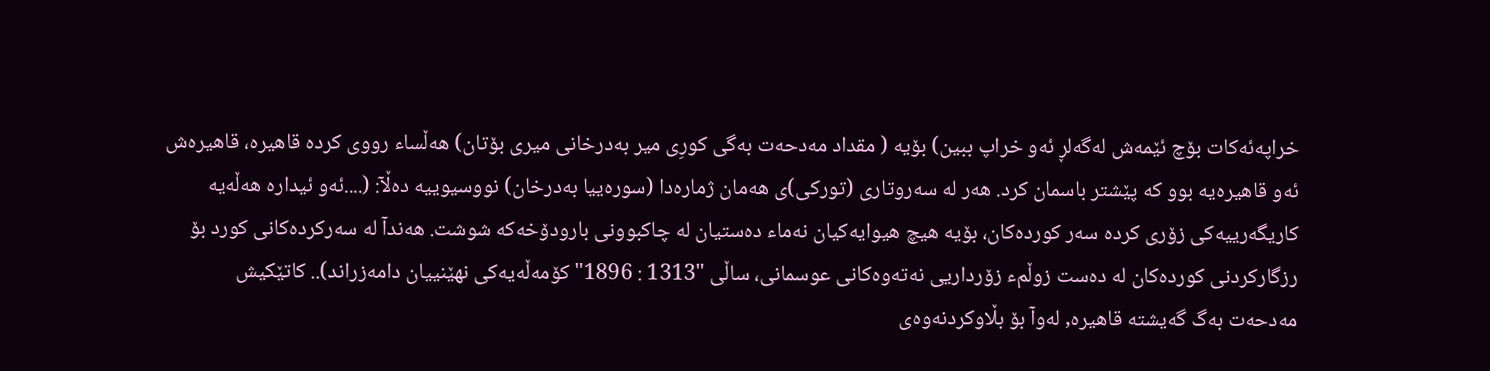خراپه‌ئه‌كات بۆچ ئێمه‌ش له‌گه‌لڕ ئه‌و خراپ ببین) بۆیه‌ ( مقداد مه‌دحه‌ت به‌گى كورِى میر به‌درخانى میرى بۆتان) هه‌ڵساء رووى كرده‌ قاهیره‌، قاهیره‌ش ئه‌و قاهیره‌یه‌ بوو كه‌ پێشتر باسمان كرد. هه‌ر له‌ سه‌روتارى (توركى)ى هه‌مان ژماره‌دا (سوره‌ییا به‌درخان) نووسیوییه‌ ده‌ڵآ: (....ئه‌و ئیداره‌ هه‌ڵه‌یه‌ كاریگه‌رییه‌كى زۆرى كرده‌ سه‌ر كورده‌كان، بۆیه‌ هیچ هیوایه‌كیان نه‌ماء ده‌ستیان له‌ چاكبوونى بارودۆخه‌كه‌ شوشت. هه‌ندآ له‌ سه‌ركرده‌كانى كورد بۆ رزگاركردنى كورده‌كان له‌ ده‌ست زوڵمء زۆرداریى نه‌ته‌وه‌كانى عوسمانى، ساڵى "1313 : 1896" كۆمه‌ڵه‌یه‌كى نهێنییان دامه‌زراند).. كاتێكیش مه‌دحه‌ت به‌گ گه‌یشته‌ قاهیره‌, له‌وآ بۆ بڵاوكردنه‌وه‌ى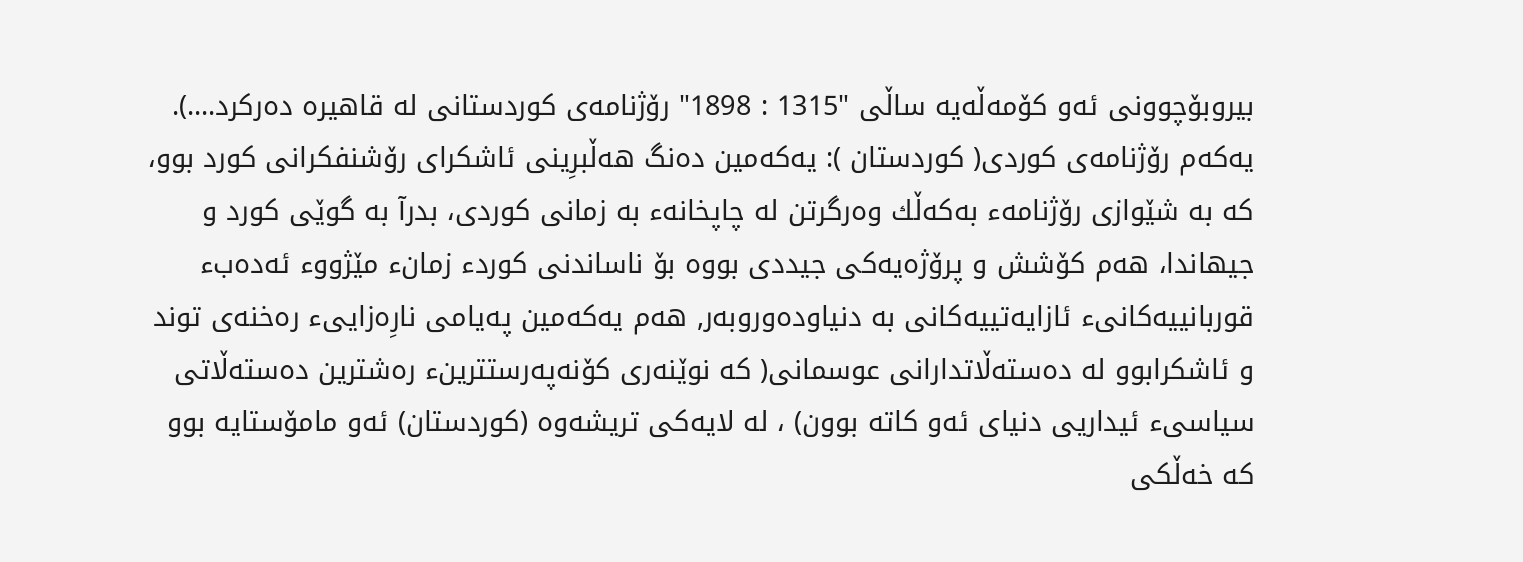بیروبۆچوونى ئه‌و كۆمه‌ڵه‌یه‌ ساڵى "1315 : 1898" رۆژنامه‌ى كوردستانى له‌ قاهیره‌ ده‌ركرد....).
یه‌كه‌م رۆژنامه‌ى كوردى( كوردستان ): یه‌كه‌مین ده‌نگ هه‌ڵبرِینى ئاشكراى رۆشنفكرانى كورد بوو، كه‌ به‌ شێوازى رۆژنامه‌ء به‌كه‌ڵك وه‌رگرتن له‌ چاپخانه‌ء به‌ زمانى كوردى، بدرآ به‌ گوێى كورد و جیهاندا، هه‌م كۆشش و پرۆژه‌یه‌كى جیددی بووه‌ بۆ ناساندنى كوردء زمانء مێژووء ئه‌ده‌بء قوربانییه‌كانىء ئازایه‌تییه‌كانى به‌ دنیاوده‌وروبه‌ر, هه‌م یه‌كه‌مین په‌یامى نارِه‌زایىء ره‌خنه‌ى توند و ئاشكرابوو له‌ ده‌سته‌ڵاتدارانى عوسمانى( كه‌ نوێنه‌رى كۆنه‌په‌رستترینء ره‌شترین ده‌سته‌ڵاتى سیاسىء ئیداریى دنیاى ئه‌و كاته‌ بوون) ، له‌ لایه‌كى تریشه‌وه‌ (كوردستان) ئه‌و مامۆستایه‌ بوو كه‌ خه‌ڵكى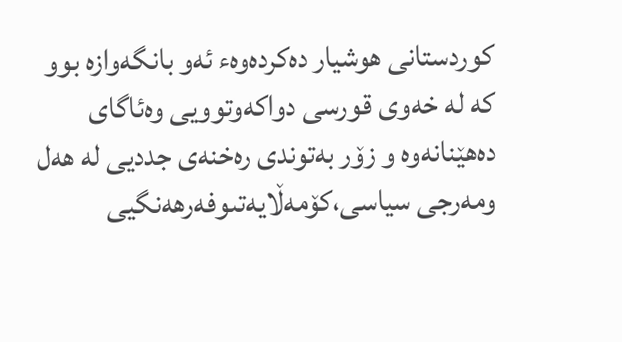كوردستانى هوشیار ده‌كرده‌وه‌ء ئه‌و بانگه‌وازه‌ بوو كه‌ له‌ خه‌وى قورسى دواكه‌وتوویى وه‌ئاگاى ده‌هێنانه‌وه‌ و زۆر به‌توندى ره‌خنه‌ى جددیى له‌ هه‌ل ومه‌رجى سیاسی،كۆمه‌ڵایه‌تىوفه‌رهه‌نگیى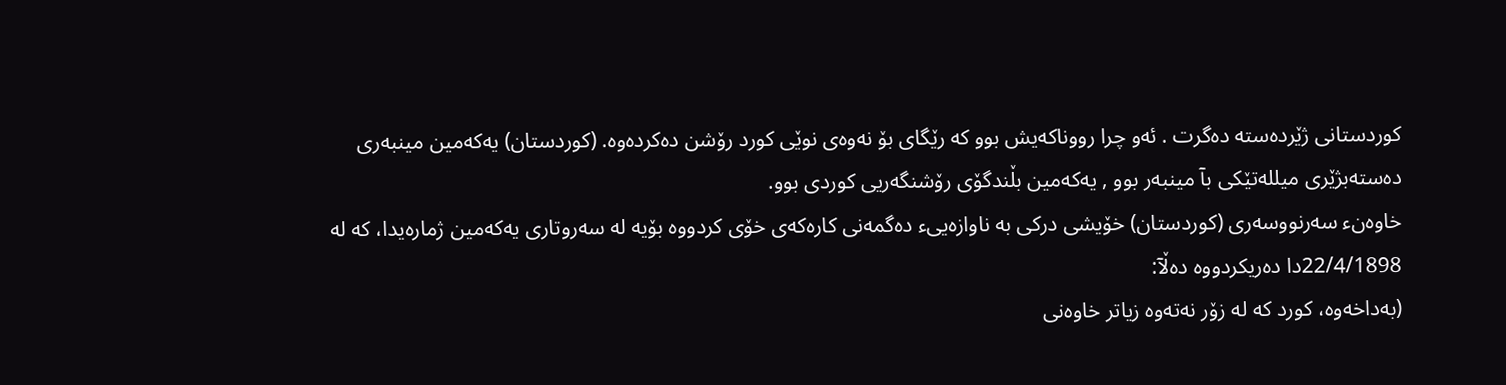كوردستانى ژێرده‌سته‌ ده‌گرت . ئه‌و چرا رووناكه‌یش بوو كه‌ رێگاى بۆ نه‌وه‌ى نوێى كورد رۆشن ده‌كرده‌وه‌. (كوردستان) یه‌كه‌مین مینبه‌رى ده‌سته‌بژێرى میلله‌تێكى بآ مینبه‌ر بوو , یه‌كه‌مین بڵندگۆى رۆشنگه‌ریى كوردى بوو.
خاوه‌نء سه‌رنووسه‌رى (كوردستان) خۆیشى دركى به‌ ناوازه‌یىء ده‌گمه‌نى كاره‌كه‌ى خۆى كردووه‌ بۆیه‌ له‌ سه‌روتارى یه‌كه‌مین ژماره‌یدا، كه‌ له‌ 22/4/1898دا ده‌ریكردووه‌ ده‌ڵآ:
(به‌داخه‌وه‌، كورد كه‌ له‌ زۆر نه‌ته‌وه‌ زیاتر خاوه‌نى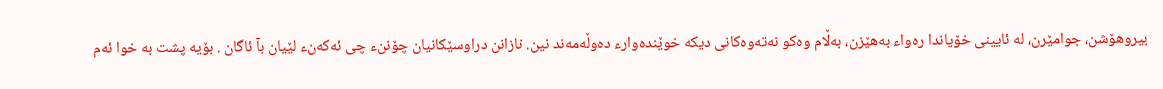بیروهۆشن، جوامێرن، له‌ ئایینى خۆیاندا ره‌واء به‌هێزن، به‌ڵام وه‌كو نه‌ته‌وه‌كانى دیكه‌ خوێنده‌وارء ده‌وڵه‌مه‌ند نین. نازانن دراوسێكانیان چۆننء چى ئه‌كه‌نء لێیان بآ ئاگان . بۆیه‌ پشت به‌ خوا ئه‌م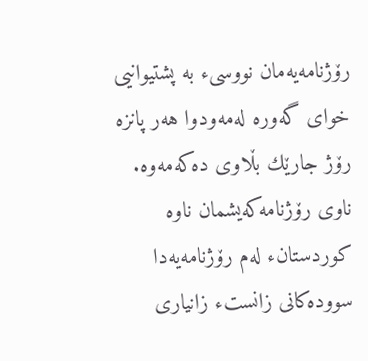رۆژنامه‌یه‌مان نووسىء به‌ پشتیوانیى خواى گه‌وره‌ له‌مه‌ودوا هه‌ر پانزه‌ رۆژ جارێك بڵاوى ده‌كه‌مه‌وه‌.
ناوى رۆژنامه‌كه‌یشمان ناوه‌ كوردستانء له‌م رۆژنامه‌یه‌دا سووده‌كانى زانستء زانیارى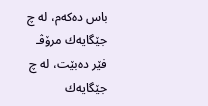باس ده‌كه‌م، له‌ چ جێگایه‌ك مرۆڤـ فێر ده‌بێت، له‌ چ جێگایه‌ك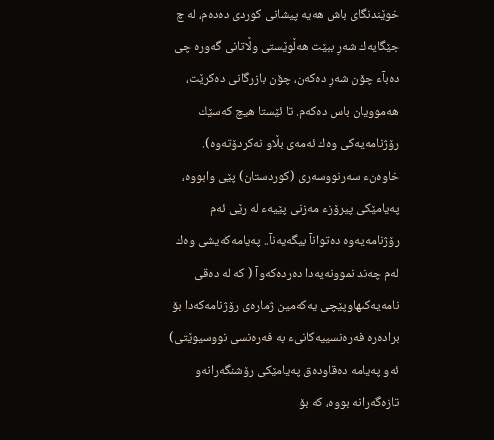خوێندنگاى باش هه‌یه‌ پیشانى كوردى ده‌ده‌م، له‌ چ جێگایه‌ك شه‌رِ ببێت هه‌ڵوێستى وڵاتانى گه‌وره‌ چى ده‌بآء چۆن شه‌رِ ده‌كه‌ن، چۆن بازرگانى ده‌كرێت، هه‌موویان باس ده‌كه‌م. تا ئێستا هیچ كه‌سێك رۆژنامه‌یه‌كى وه‌ك ئه‌مه‌ى بڵاو نه‌كردۆته‌وه‌).
خاوه‌نء سه‌رنووسه‌رى (كوردستان) پێى وابووه‌، په‌یامێكى پیرۆزء مه‌زنى پێیه‌ء له‌ رێى ئه‌م رۆژنامه‌یه‌وه‌ ده‌توانآ بیگه‌یه‌نآ.. په‌یامه‌كه‌یشى وه‌ك له‌م چه‌ند نموونه‌یه‌دا ده‌رده‌كه‌وآ ( كه‌ له‌ ده‌قى نامه‌یه‌كىهاوپێچى یه‌كه‌مین ژماره‌ى رۆژنامه‌كه‌دا بۆ براده‌ره‌ فه‌ره‌نسییه‌كانىء به‌ فه‌ره‌نسی نووسیوێتى) ئه‌و په‌یامه‌ ده‌قاوده‌ق په‌یامێكى رۆشنگه‌رانه‌و تازه‌گه‌رانه‌ بووه‌، كه‌ بۆ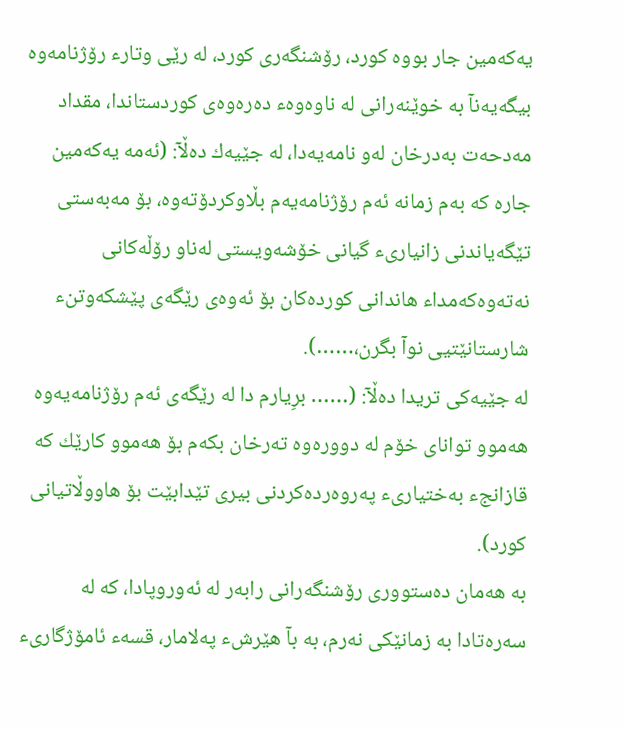یه‌كه‌مین جار بووه‌ كورد، رۆشنگه‌ری كورد، له‌ رێى وتارء رۆژنامه‌وه‌ بیگه‌یه‌نآ به‌ خوێنه‌رانى له‌ ناوه‌وه‌ء ده‌ره‌وه‌ى كوردستاندا، مقداد مه‌دحه‌ت به‌درخان له‌و نامه‌یه‌دا، له‌ جێیه‌ك ده‌ڵآ: (ئه‌مه‌ یه‌كه‌مین جاره‌ كه‌ به‌م زمانه‌ ئه‌م رۆژنامه‌یه‌م بڵاوكردۆته‌وه‌، بۆ مه‌به‌ستى تێگه‌یاندنى زانیارىء گیانى خۆشه‌ویستى له‌ناو رۆڵه‌كانى نه‌ته‌وه‌كه‌مداء هاندانى كورده‌كان بۆ ئه‌وه‌ى رێگه‌ى پێشكه‌وتنء شارستانێتیى نوآ بگرن،……).
له‌ جێیه‌كى تریدا ده‌ڵآ: (…… برِیارم دا له‌ رێگه‌ى ئه‌م رۆژنامه‌یه‌وه‌ هه‌موو تواناى خۆم له‌ دووره‌وه‌ ته‌رخان بكه‌م بۆ هه‌موو كارێك كه‌ قازانجء به‌ختیارىء په‌روه‌رده‌كردنى بیرى تێدابێت بۆ هاووڵاتیانى كورد).
به‌ هه‌مان ده‌ستوورى رۆشنگه‌رانى رابه‌ر له‌ ئه‌وروپادا، كه‌ له‌ سه‌ره‌تادا به‌ زمانێكى نه‌رم، به‌ بآ هێرشء په‌لامار، قسه‌ء ئامۆژگارىء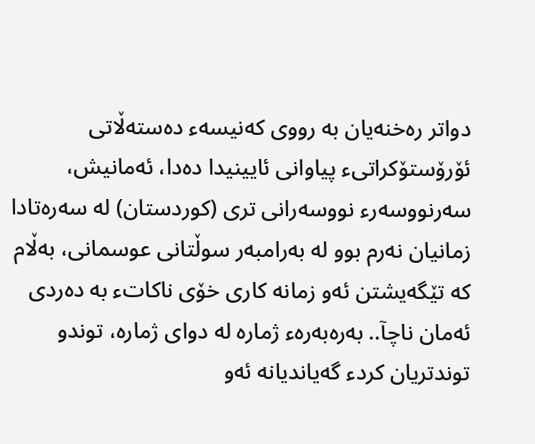دواتر ره‌خنه‌یان به‌ رووى كه‌نیسه‌ء ده‌سته‌ڵاتى ئۆرۆستۆكراتىء پیاوانى ئایینیدا ده‌دا، ئه‌مانیش، سه‌رنووسه‌رء نووسه‌رانى ترى (كوردستان) له‌ سه‌ره‌تادا زمانیان نه‌رم بوو له‌ به‌رامبه‌ر سوڵتانى عوسمانى، به‌ڵام كه‌ تێگه‌یشتن ئه‌و زمانه‌ كارى خۆى ناكاتء به‌ ده‌ردى ئه‌مان ناچآ.. به‌ره‌به‌ره‌ء ژماره‌ له‌ دواى ژماره‌، توندو توندتریان كردء گه‌یاندیانه‌ ئه‌و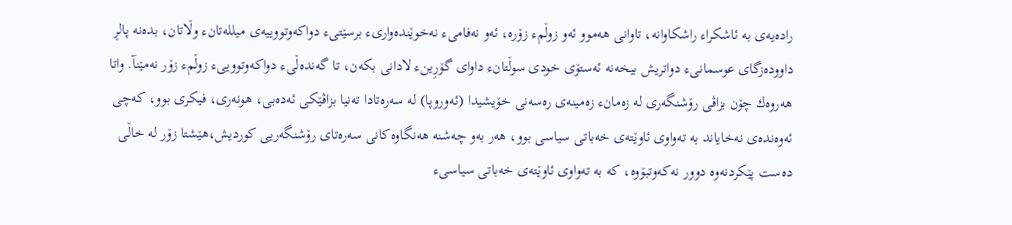راده‌یه‌ى به‌ ئاشكراء راشكاوانه‌، تاوانى هه‌موو ئه‌و زوڵمء زۆره‌، ئه‌و نه‌فامىء نه‌خوێنده‌وارىء برسێتىء دواكه‌وتووییه‌ى میلله‌تانء وڵاتان، بده‌نه‌ پالڕ داووده‌زگاى عوسمانىء دواتریش بیخه‌نه‌ ئه‌ستۆى خودى سوڵتانء داواى گۆرِینء لادانى بكه‌ن، تا گه‌نده‌ڵىء دواكه‌وتوویىء زوڵمء زۆر نه‌مێنآ. واتا هه‌روه‌ك چۆن بزاڤى رۆشنگه‌رى له‌ زه‌مانء زه‌مینه‌ى ره‌سه‌نى خۆیشیدا (ئه‌وروپا) له‌ سه‌ره‌تادا ته‌نیا بزاڤێكى ئه‌ده‌بى، هونه‌رى، فیكرى بوو، كه‌چى ئه‌وه‌نده‌ى نه‌خایاند به‌ ته‌واوى ئاوێته‌ى خه‌باتى سیاسى بوو، هه‌ر به‌و چه‌شنه‌ هه‌نگاوه‌كانى سه‌ره‌تاى رۆشنگه‌ریى كوردیش،هێشتا زۆر له‌ خاڵى ده‌ست پێكردنه‌وه‌ دوور نه‌كه‌وتبۆوه‌، كه‌ به‌ ته‌واوى ئاوێته‌ى خه‌باتى سیاسىء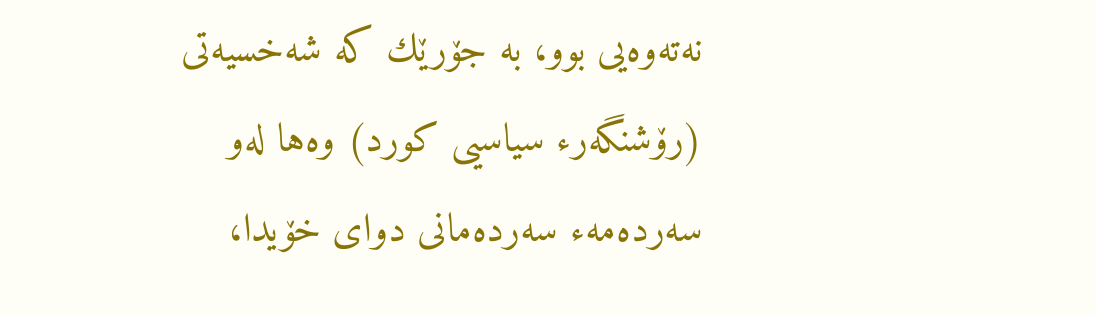نه‌ته‌وه‌یى بوو، به‌ جۆرێك كه‌ شه‌خسیه‌تى (رۆشنگه‌رء سیاسیى كورد) وه‌ها له‌و سه‌رده‌مه‌ء سه‌رده‌مانى دواى خۆیدا،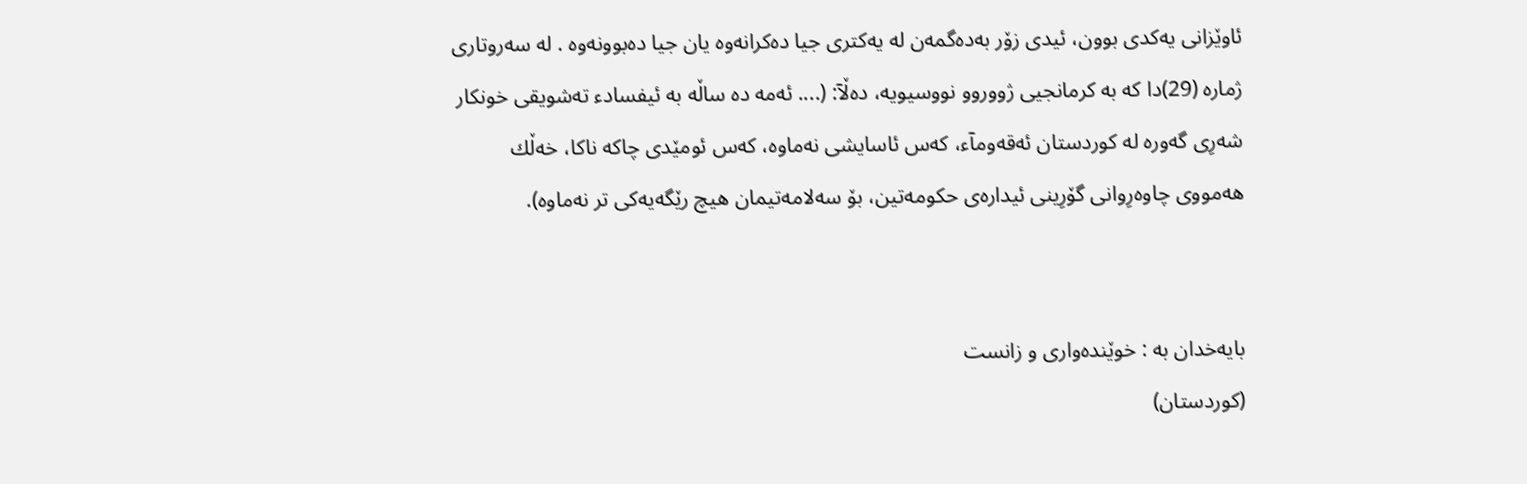ئاوێزانى یه‌كدى بوون، ئیدى زۆر به‌ده‌گمه‌ن له‌ یه‌كترى جیا ده‌كرانه‌وه‌ یان جیا ده‌بوونه‌وه‌ . له‌ سه‌روتارى ژماره‌ (29)دا كه‌ به‌ كرمانجیى ژووروو نووسیویه‌، ده‌ڵآ: (.... ئه‌مه‌ ده‌ ساڵه‌ به‌ ئیفسادء ته‌شویقى خونكار شه‌رِى گه‌وره‌ له‌ كوردستان ئه‌قه‌ومآء، كه‌س ئاسایشى نه‌ماوه‌، كه‌س ئومێدى چاكه‌ ناكا، خه‌ڵك هه‌مووى چاوه‌رِوانى گۆرِینى ئیداره‌ى حكومه‌تین، بۆ سه‌لامه‌تیمان هیچ رێگه‌یه‌كى تر نه‌ماوه‌).


بایه‌خدان به‌ : خوێنده‌وارى و زانست
(كوردستان)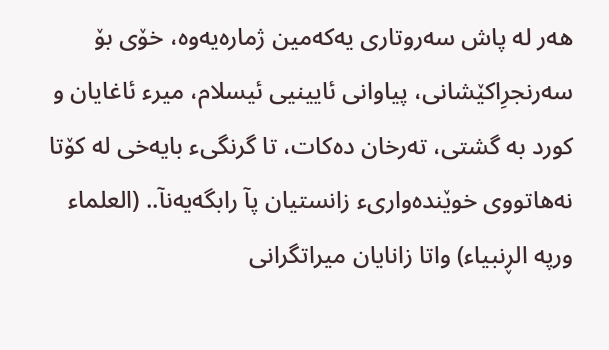هه‌ر له‌ پاش سه‌روتارى یه‌كه‌مین ژماره‌یه‌وه‌، خۆى بۆ سه‌رنجرِاكێشانى، پیاوانى ئایینیى ئیسلام، میرء ئاغایان و كورد به‌ گشتى، ته‌رخان ده‌كات، تا گرنگىء بایه‌خى له‌ كۆتا نه‌هاتووى خوێنده‌وارىء زانستیان پآ رابگه‌یه‌نآ.. (العلماء ورپه‌ الڕنبیاء) واتا زانایان میراتگرانى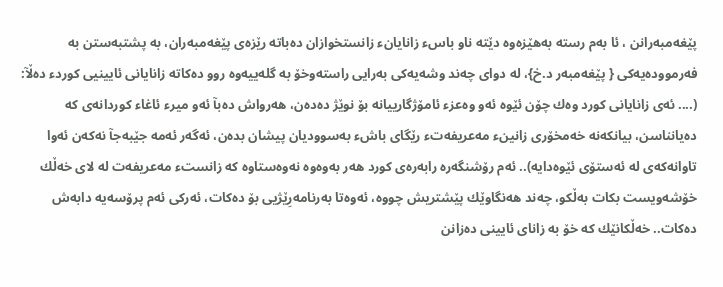پێغه‌مبه‌رانن ، ئا به‌م رسته‌ به‌هێزه‌وه‌ دێته‌ ناو باسء زانایانء زانستخوازان ده‌باته‌ رێزه‌ى پێغه‌مبه‌ران، به‌ پشتبه‌ستن به‌ فه‌رمووده‌یه‌كى { پێغه‌مبه‌ر د.خ}، له‌ دواى چه‌ند وشه‌یه‌كى به‌رایى راسته‌وخۆ به‌ گله‌ییه‌وه‌ روو ده‌كاته‌ زانایانى ئایینیى كوردء ده‌ڵآ: (.... ئه‌ى زانایانى كورد وه‌ك چۆن ئێوه‌ ئه‌و وه‌عزء ئامۆژگارییانه‌ بۆ نوێژ ده‌ده‌ن، هه‌رواش ده‌بآ ئه‌و میرء ئاغاء كوردانه‌ى كه‌ ده‌یانناسن، بیانكه‌نه‌ خه‌مخۆرى زانینء مه‌عریفه‌تء رێگاى باشء به‌سوودیان پیشان بده‌ن، ئه‌گه‌ر ئه‌مه‌ جێبه‌جآ نه‌كه‌ن ئه‌وا تاوانه‌كه‌ى له‌ ئه‌ستۆى ئێوه‌دایه‌).. ئه‌م رۆشنگه‌ره‌ رابه‌ره‌ى كورد هه‌ر به‌وه‌وه‌ نه‌وه‌ستاوه‌ كه‌ زانستء مه‌عریفه‌ت له‌ لاى خه‌ڵك خۆشه‌ویست بكات به‌ڵكو، چه‌ند هه‌نگاوێك پێشتریش چووه‌، ئه‌وه‌تا به‌رنامه‌رِێژیى بۆ ده‌كات، ئه‌ركى ئه‌م پرۆسه‌یه‌ دابه‌ش ده‌كات.. خه‌ڵكانێك كه‌ خۆ به‌ زاناى ئایینى ده‌زانن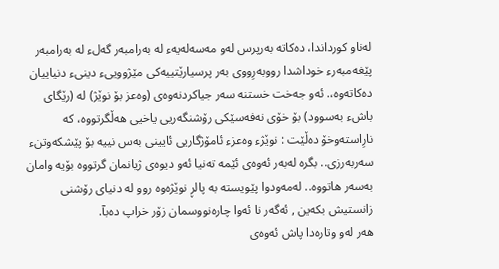له‌ناو كورداندا، ده‌كاته‌ به‌رپرس له‌و مه‌سه‌له‌یه‌ء له‌ به‌رامبه‌ر گه‌لء له‌ به‌رامبه‌ر پێغه‌مبه‌رء خوداشدا رووبه‌رِووى به‌ر پرسیارێتییه‌كى مێژوویىء دینىء دنیاییان ده‌كاته‌وه‌،. ئه‌و جه‌خت خستنه‌ سه‌ر جیاكردنه‌وه‌ى (وه‌عز بۆ نوێژ) له‌ (رێگاى باشء به‌سوود) بۆ خۆى نه‌فه‌سێكى رۆشنگه‌ریى یاخیى هه‌ڵگرتووه‌، كه‌ نارِاسته‌وخۆ ده‌ڵێت : نوێژء وه‌عزء ئامۆژگاریى ئایینى به‌س نییه‌ بۆ پێشكه‌وتنء سه‌ربه‌رزى.. بگره‌ له‌به‌ر ئه‌وه‌ى ئێمه‌ ته‌نیا ئه‌و دیوه‌ى ژیانمان گرتووه‌ بۆیه‌ وامان به‌سه‌ر هاتووه‌.. له‌مه‌ودوا پێویسته‌ به‌ پالڕ نوێژه‌وه‌ روو له‌ دنیاى رۆشنى زانستیش بكه‌ین , ئه‌گه‌ر نا ئه‌وا چاره‌نووسمان زۆر خراپ ده‌بآ.
هه‌ر له‌و وتاره‌دا پاش ئه‌وه‌ى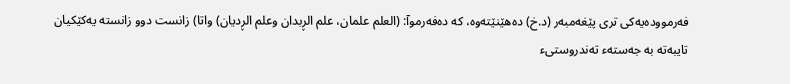فه‌رمووده‌یه‌كى ترى پێغه‌مبه‌ر (د.خ) ده‌هێنێته‌وه‌، كه‌ ده‌فه‌رموآ: (العلم علمان، علم الڕبدان وعلم الڕدیان) واتا) زانست دوو زانسته‌ یه‌كێكیان تایبه‌ته‌ به‌ جه‌سته‌ء ته‌ندروستیء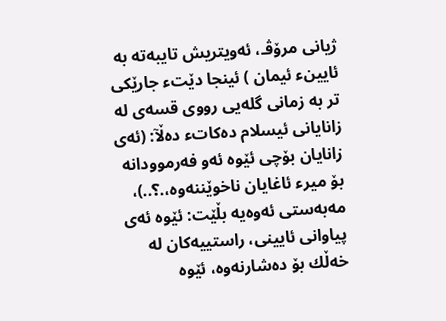ژیانى مرۆڤـ، ئه‌ویتریش تایبه‌ته‌ به‌ ئایینء ئیمان ) ئینجا دێتء جارێكى تر به‌ زمانى گله‌یى رووى قسه‌ى له‌ زانایانى ئیسلام ده‌كاتء ده‌ڵآ: (ئه‌ى زانایان بۆچى ئێوه‌ ئه‌و فه‌رموودانه‌ بۆ میرء ئاغایان ناخوێننه‌وه‌،.؟..)، مه‌به‌ستى ئه‌وه‌یه‌ بڵێت: ئێوه‌ ئه‌ى پیاوانى ئایینى، راستییه‌كان له‌ خه‌ڵك بۆ ده‌شارنه‌وه‌، ئێوه‌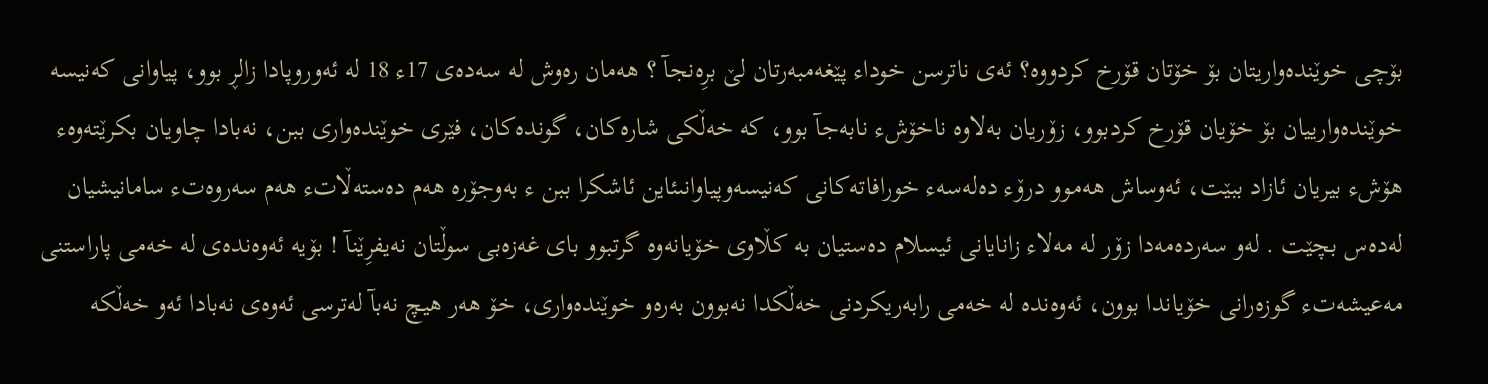بۆچى خوێنده‌واریتان بۆ خۆتان قۆرخ كردووه‌؟ ئه‌ى ناترسن خوداء پێغه‌مبه‌رتان لێ برِه‌نجآ ؟ هه‌مان ره‌وش له‌ سه‌ده‌ى 17ء 18 له‌ ئه‌وروپادا زالڕ بوو، پیاوانى كه‌نیسه‌ خوێنده‌وارییان بۆ خۆیان قۆرخ كردبوو، زۆریان به‌لاوه‌ ناخۆشء نابه‌جآ بوو، كه‌ خه‌ڵكى شاره‌كان، گونده‌كان، فێرى خوێنده‌وارى ببن، نه‌بادا چاویان بكرێته‌وه‌ء هۆشء بیریان ئازاد ببێت، ئه‌وساش هه‌موو درۆء ده‌له‌سه‌ء خورافاته‌كانی كه‌نیسه‌وپیاوانىئاین ئاشكرا ببن ء به‌وجۆره‌ هه‌م ده‌سته‌ڵاتء هه‌م سه‌روه‌تء سامانیشیان له‌ده‌س بچێت . له‌و سه‌رده‌مه‌دا زۆر له‌ مه‌لاء زانایانى ئیسلام ده‌ستیان به‌ كڵاوى خۆیانه‌وه‌ گرتبوو باى غه‌زه‌بى سوڵتان نه‌یفرِێنآ ! بۆیه‌ ئه‌وه‌نده‌ى له‌ خه‌مى پاراستنى مه‌عیشه‌تء گوزه‌رانى خۆیاندا بوون، ئه‌وه‌نده‌ له‌ خه‌مى رابه‌ریكردنى خه‌ڵكدا نه‌بوون به‌ره‌و خوێنده‌وارى، خۆ هه‌ر هیچ نه‌بآ له‌ترسى ئه‌وه‌ى نه‌بادا ئه‌و خه‌ڵكه‌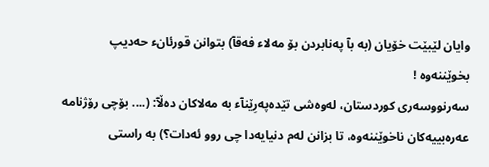وایان لێبێت خۆیان (به‌ بآ په‌نابردن بۆ مه‌لاء فه‌قآ) بتوانن قورئانء حه‌دیپ بخوێننه‌وه‌ !
سه‌رنووسه‌رى كوردستان، له‌وه‌شى تێده‌په‌رِێنآء به‌ مه‌لاكان ده‌ڵآ: (.... بۆچى رۆژنامه‌ عه‌ره‌بییه‌كان ناخوێننه‌وه‌، تا بزانن له‌م دنیایه‌دا چى روو ئه‌دات؟) به‌ راستى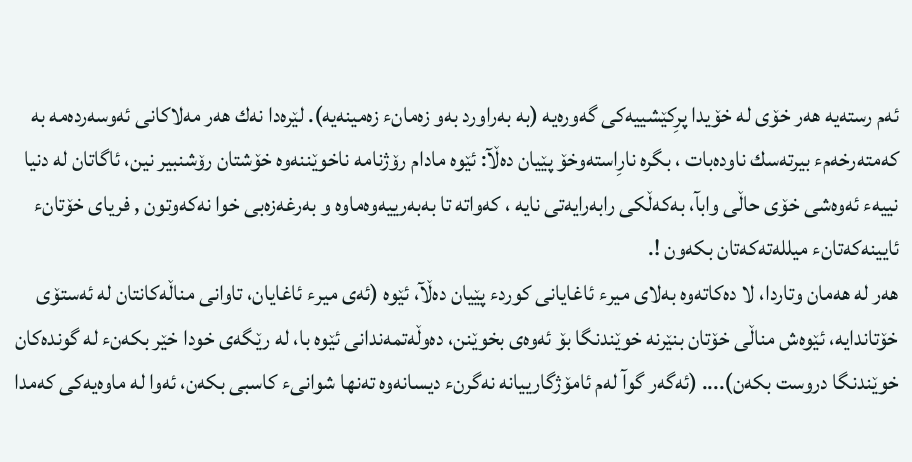ئه‌م رسته‌یه‌ هه‌ر خۆى له‌ خۆیدا پرِكێشییه‌كى گه‌وره‌یه‌ (به‌ به‌راورد به‌و زه‌مانء زه‌مینه‌یه‌). لێره‌دا نه‌ك هه‌ر مه‌لاكانى ئه‌وسه‌رده‌مه‌ به‌ كه‌مته‌رخه‌مء بیرته‌سك ناوده‌بات ، بگره‌ نارِاسته‌وخۆ پێیان ده‌ڵآ: ئێوه‌ مادام رۆژنامه‌ ناخوێننه‌وه‌ خۆشتان رۆشنبیر نین، ئاگاتان له‌ دنیا نییه‌ء ئه‌وه‌شى خۆى حاڵى وابآ، به‌كه‌ڵكى رابه‌رایه‌تى نایه‌ ، كه‌واته‌ تا به‌به‌رییه‌وه‌ماوه‌ و به‌رغه‌زه‌بى خوا نه‌كه‌وتون , فریاى خۆتانء ئایینه‌كه‌تانء میلله‌ته‌كه‌تان بكه‌ون !.
هه‌ر له‌ هه‌مان وتاردا، لا ده‌كاته‌وه‌ به‌لاى میرء ئاغایانى كوردء پێیان ده‌ڵآ، ئێوه‌ (ئه‌ى میرء ئاغایان، تاوانى مناڵه‌كانتان له‌ ئه‌ستۆى خۆتاندایه‌، ئێوه‌ش مناڵى خۆتان بنێرنه‌ خوێندنگا بۆ ئه‌وه‌ى بخوێنن، ده‌وڵه‌تمه‌ندانى ئێوه‌ با، له‌ رێگه‌ى خودا خێر بكه‌نء له‌ گونده‌كان خوێندنگا دروست بكه‌ن).... (ئه‌گه‌ر گوآ له‌م ئامۆژگارییانه‌ نه‌گرنء دیسانه‌وه‌ ته‌نها شوانىء كاسبى بكه‌ن، ئه‌وا له‌ ماوه‌یه‌كى كه‌مدا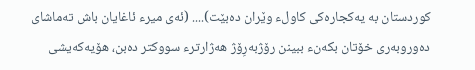كوردستان به‌ یه‌كجاره‌كى كاولء وێران ده‌بێت).... (ئه‌ى میرء ئاغایان باش ته‌ماشاى ده‌وروبه‌رى خۆتان بكه‌نء ببینن رۆژبه‌رِۆژ هه‌ژارترء سووكتر ده‌بن، هۆیه‌كه‌یشى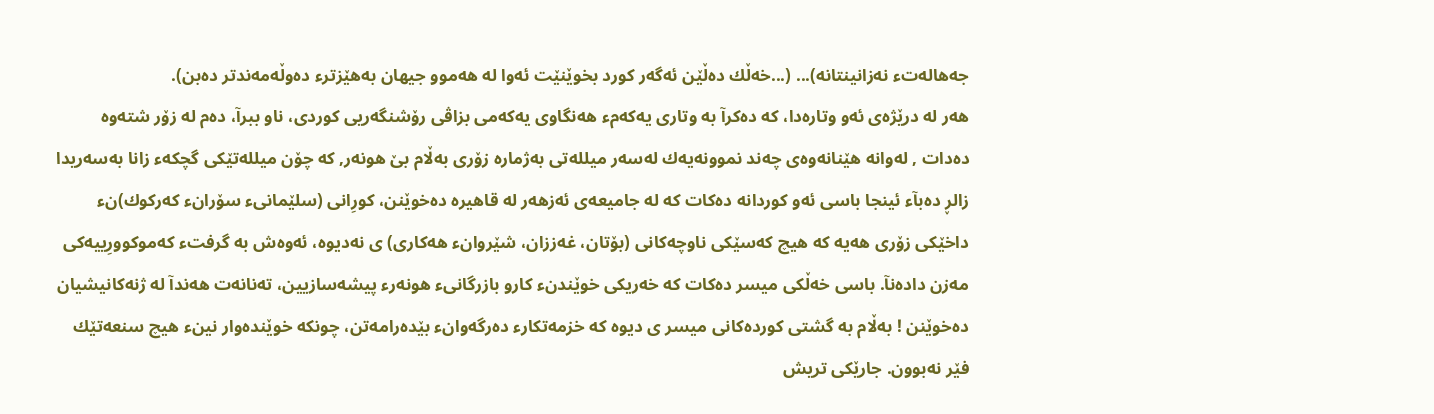جه‌هاله‌تء نه‌زانینتانه‌)... (...خه‌ڵك ده‌ڵێن ئه‌گه‌ر كورد بخوێنێت ئه‌وا له‌ هه‌موو جیهان به‌هێزترء ده‌وڵه‌مه‌ندتر ده‌بن).
هه‌ر له‌ درێژه‌ى ئه‌و وتاره‌دا، كه‌ ده‌كرآ به‌ وتارى یه‌كه‌مء هه‌نگاوى یه‌كه‌مى بزاڤى رۆشنگه‌ریى كوردى، ناو ببرآ، ده‌م له‌ زۆر شته‌وه‌ ده‌دات , له‌وانه‌ هێنانه‌وه‌ى چه‌ند نموونه‌یه‌ك له‌سه‌ر میلله‌تى به‌ژماره‌ زۆرى به‌ڵام بێ هونه‌ر, كه‌ چۆن میلله‌تێكى گچكه‌ء زانا به‌سه‌ریدا زالڕ ده‌بآء ئینجا باسى ئه‌و كوردانه‌ ده‌كات كه‌ له‌ جامیعه‌ى ئه‌زهه‌ر له‌ قاهیره‌ ده‌خوێنن، كورِانى (سلێمانىء سۆرانء كه‌ركوك)نء داخێكى زۆرى هه‌یه‌ كه‌ هیچ كه‌سێكى ناوچه‌كانى (بۆتان، غه‌ززان، شێروانء هه‌كاری) ى نه‌دیوه‌، ئه‌وه‌ش به‌ گرفتء كه‌موكوورِییه‌كى مه‌زن داده‌نآ. باسى خه‌ڵكى میسر ده‌كات كه‌ خه‌ریكى خوێندنء كارو بازرگانىء هونه‌رء پیشه‌سازیین، ته‌نانه‌ت هه‌ندآ له‌ ژنه‌كانیشیان ده‌خوێنن ! به‌ڵام به‌ گشتى كورده‌كانى میسر ى دیوه‌ كه‌ خزمه‌تكارء ده‌رگه‌وانء بێده‌رامه‌تن، چونكه‌ خوێنده‌وار نینء هیچ سنعه‌تێك فێر نه‌بوون. جارێكى تریش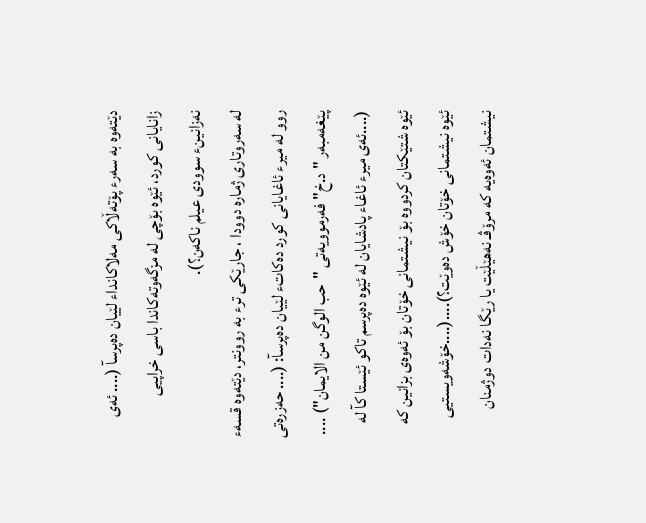دێته‌وه‌ به‌ سه‌رء پۆته‌ڵاكى مه‌لاكانداء لێیان ده‌پرسآ (.... ئه‌ى زانایانى كورد، ئێوه‌ بۆچى له‌ مزگه‌وته‌كاندا باسى خراپیى نه‌زانینء سوودى عیلم ناكه‌ن؟).
له‌ سه‌روتارى ژماره‌ دوودا ، جارێكى ترء به‌ روونتر، دێته‌وه‌ قسه‌ء روو له‌ میرء ئاغایانى كورد ده‌كاتء لێیان ده‌پرسآ: (.... حه‌زره‌تى پێغه‌مبه‌ر "د.خ" فه‌رموویه‌تى "حب الوگن من الایمان") .... (....ئه‌ى میرء ئاغاء پادشایان له‌ ئێوه‌ ده‌پرسم تاكو ئێستا كآ له‌ ئێوه‌ شتێكتان كردووه‌ بۆ نیشتمانى خۆتان بۆ ئه‌وه‌ى بزانین كه‌ ئێوه‌ نیشتمانى خۆتان خۆش ده‌وێت؟)....(....خۆشه‌ویستیى نیشتمان ئه‌وه‌یه‌ كه‌ مرۆڤـ نه‌هێڵێت یا رێگا نه‌دات دوژمنان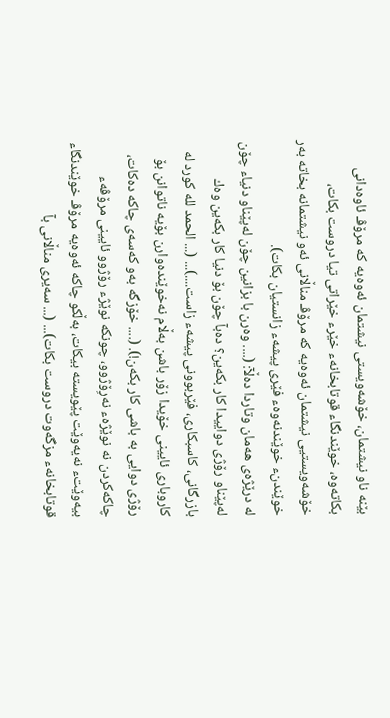بێنه‌ ناو نیشتمان، خۆشه‌ویستى نیشتمان ئه‌وه‌یه‌ كه‌ مرۆڤـ ئاوه‌دانى بكاته‌وه‌، خوێندنگاء قوتابخانه‌ء خێرء خێراتى تیا دروست بكات، خۆشه‌ویستیى نیشتمان ئه‌وه‌یه‌ كه‌ مرۆڤـ مناڵانى ئه‌و نیشتمانه‌ بخاته‌ به‌ر خوێندنء خوێندنه‌وه‌ء فێرى پیشه‌ء زانستیان بكات).
له‌ درێژه‌ى هه‌مان وتاردا ده‌ڵآ: (.... وه‌رن با بزانین چۆن له‌پێناو دنیاء چۆن له‌پێناو رۆژى دواییدا كار بكه‌ین؟ ده‌بآ چۆن بۆ دنیا كار بكه‌ین وه‌ك بازرگانى، كاسبكارى، فێربوونى پیشه‌ء زاست....)... (... الحمد لله كورد له‌ كاروبارى ئایینى خۆیدا زۆر باشن به‌ڵام نه‌خوێنده‌وارن بۆیه‌ ناتوانن بۆ رۆژى دوایى به‌ باشى كار بكه‌ن!). (.... خۆزگه‌ به‌و كه‌سه‌ى چاكه‌ ده‌كات، چاكه‌كردن نه‌ نوێژه‌ء نه‌رِۆژوو، چونكه‌ نوێژء رۆژوو ئایینى مرۆڤه‌ء بیه‌وێتء نه‌یه‌وێت پێویسته‌ بیكات، به‌ڵكو چاكه‌ ئه‌وه‌یه‌ مرۆڤـ خوێندنگاء قوتابخانه‌ء مزگه‌وت دروست بكات)... (... سه‌یرى مناڵانى بآ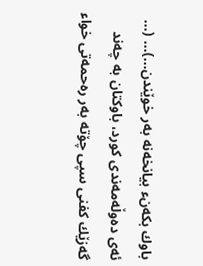باوك بكه‌نء بیانخه‌نه‌ به‌ر خوێندن...)... (... ئه‌ى ده‌وڵه‌مه‌ندى كورد، باوكتان به‌ چه‌ند گه‌زێك كفنى سپى چۆته‌ به‌ر ره‌حمه‌تى خواء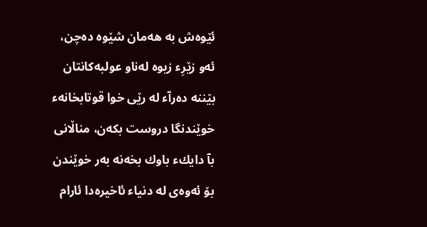ئێوه‌ش به‌ هه‌مان شێوه‌ ده‌چن، ئه‌و زێرِء زیوه‌ له‌ناو عولبه‌كانتان بێننه‌ ده‌رآء له‌ رێى خوا قوتابخانه‌ء خوێندنگا دروست بكه‌ن، مناڵانى بآ دایكء باوك بخه‌نه‌ به‌ر خوێندن بۆ ئه‌وه‌ى له‌ دنیاء ئاخیره‌دا ئارام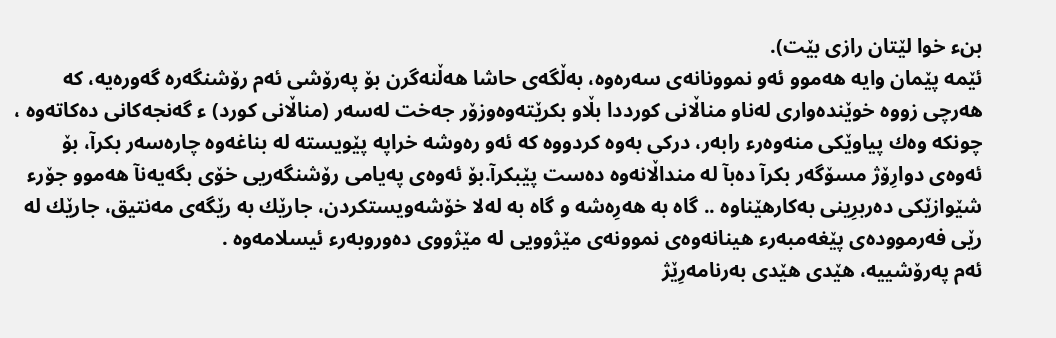بنء خوا لێتان رازى بێت).
ئێمه‌ پێمان وایه‌ هه‌موو ئه‌و نموونانه‌ى سه‌ره‌وه‌، به‌ڵگه‌ى حاشا هه‌ڵنه‌گرن بۆ په‌رۆشى ئه‌م رۆشنگه‌ره‌ گه‌وره‌یه‌، كه‌ هه‌رچى زووه‌ خوێنده‌وارى له‌ناو مناڵانى كورددا بڵاو بكرێته‌وه‌وزۆر جه‌خت له‌سه‌ر (مناڵانى كورد) ء گه‌نجه‌كانى ده‌كاته‌وه‌ ، چونكه‌ وه‌ك پیاوێكى منه‌وه‌رء رابه‌ر، دركى به‌وه‌ كردووه‌ كه‌ ئه‌و ره‌وشه‌ خراپه‌ پێویسته‌ له‌ بناغه‌وه‌ چاره‌سه‌ر بكرآ، بۆ ئه‌وه‌ى دوارِۆژ مسۆگه‌ر بكرآ ده‌بآ له‌ منداڵانه‌وه‌ ده‌ست پێبكرآ.بۆ ئه‌وه‌ى په‌یامى رۆشنگه‌ریى خۆى بگه‌یه‌نآ هه‌موو جۆرء شێوازێكى ده‌ربرِینى به‌كارهێناوه‌ .. گاه‌ به‌ هه‌رِه‌شه‌ و گاه‌ به‌ له‌لا خۆشه‌ویستكردن، جارێك به‌ رێگه‌ى مه‌نتیق، جارێك له‌ رێى فه‌رمووده‌ى پێغه‌مبه‌رء هینانه‌وه‌ى نموونه‌ى مێژوویى له‌ مێژووى ده‌وروبه‌رء ئیسلامه‌وه‌ .
ئه‌م په‌رۆشییه‌، هێدى هێدى به‌رنامه‌رِێژ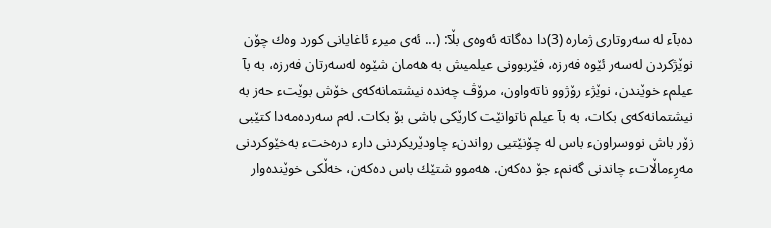ده‌بآء له‌ سه‌روتارى ژماره‌ (3)دا ده‌گاته‌ ئه‌وه‌ى بڵآ: (... ئه‌ى میرء ئاغایانى كورد وه‌ك چۆن نوێژكردن له‌سه‌ر ئێوه‌ فه‌رزه‌، فێربوونى عیلمیش به‌ هه‌مان شێوه‌ له‌سه‌رتان فه‌رزه‌، به‌ بآ عیلمء خوێندن، نوێژء رۆژوو ناته‌واون، مرۆڤ چه‌نده‌ نیشتمانه‌كه‌ى خۆش بوێتء حه‌ز به‌ نیشتمانه‌كه‌ى بكات، به‌ بآ عیلم ناتوانێت كارێكى باشى بۆ بكات. له‌م سه‌رده‌مه‌دا كتێبى زۆر باش نووسراونء باس له‌ چۆنێتیى رواندنء چاودێریكردنى دارء دره‌ختء به‌خێوكردنى مه‌رِءماڵاتء چاندنى گه‌نمء جۆ ده‌كه‌ن. هه‌موو شتێك باس ده‌كه‌ن، خه‌ڵكى خوێنده‌وار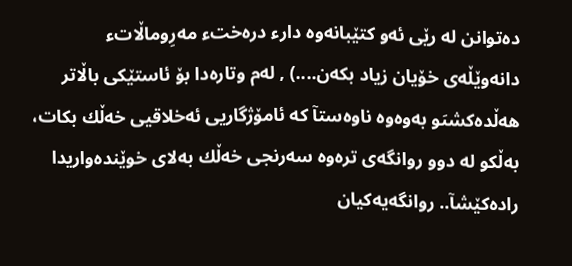ده‌توانن له‌ رێى ئه‌و كتێبانه‌وه‌ دارء دره‌ختء مه‌رِوماڵاتء دانه‌وێڵه‌ى خۆیان زیاد بكه‌ن....) , له‌م وتاره‌دا بۆ ئاستێكى باڵاتر هه‌ڵده‌كشىَو به‌وه‌وه‌ ناوه‌ستآ كه‌ ئامۆژگاریى ئه‌خلاقیى خه‌ڵك بكات، به‌ڵكو له‌ دوو روانگه‌ى تره‌وه‌ سه‌رنجى خه‌ڵك به‌لاى خوێنده‌واریدا راده‌كێشآ.. روانگه‌یه‌كیان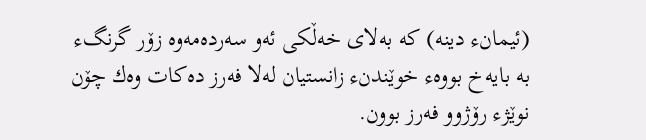(ئیمانء دینه‌) كه‌ به‌لاى خه‌ڵكى ئه‌و سه‌رده‌مه‌وه‌ زۆر گرنگء به‌ بایه‌خ بووه‌ء خوێندنء زانستیان له‌لا فه‌رز ده‌كات وه‌ك چۆن نوێژء رۆژوو فه‌رز بوون.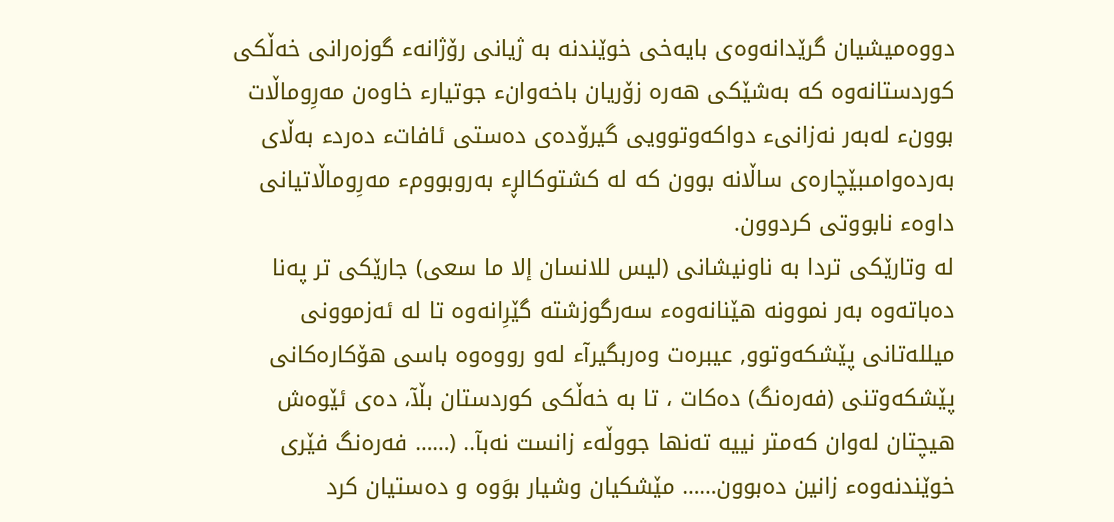دووه‌میشیان گرێدانه‌وه‌ى بایه‌خى خوێندنه‌ به‌ ژیانى رۆژانه‌ء گوزه‌رانى خه‌ڵكى كوردستانه‌وه‌ كه‌ به‌شێكى هه‌ره‌ زۆریان باخه‌وانء جوتیارء خاوه‌ن مه‌رِوماڵات بوونء له‌به‌ر نه‌زانىء دواكه‌وتوویى گیرۆده‌ى ده‌ستى ئافاتء ده‌ردء به‌ڵاى به‌رده‌وامىبێچاره‌ى ساڵانه‌ بوون كه‌ له‌ كشتوكالڕء به‌روبوومء مه‌رِوماڵاتیانى داوه‌ء نابووتى كردوون.
له‌ وتارێكى تردا به‌ ناونیشانى (لیس للانسان إلا ما سعى) جارێكى تر په‌نا ده‌باته‌وه‌ به‌ر نموونه‌ هێنانه‌وه‌ء سه‌رگوزشته‌ گێرِانه‌وه‌ تا له‌ ئه‌زموونى میلله‌تانى پێشكه‌وتوو, عیبره‌ت وه‌ربگیرآء له‌و رووه‌وه‌ باسى هۆكاره‌كانى پێشكه‌وتنى (فه‌ره‌نگ) ده‌كات ، تا به‌ خه‌ڵكى كوردستان بڵآ، ده‌ى ئێوه‌ش هیچتان له‌وان كه‌متر نییه‌ ته‌نها جووڵه‌ء زانست نه‌بآ.. (…… فه‌ره‌نگ فێرى خوێندنه‌وه‌ء زانین ده‌بوون…… مێشكیان وشیار بوَوه‌ و ده‌ستیان كرد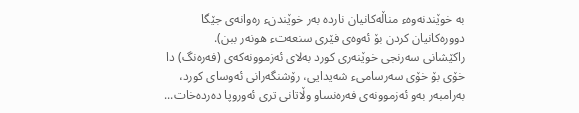به‌ خوێندنه‌وه‌ء مناڵه‌كانیان نارده‌ به‌ر خوێندنء ره‌وانه‌ى جێگا دووره‌كانیان كردن بۆ ئه‌وه‌ى فێرى سنعه‌تء هونه‌ر ببن).
راكێشانى سه‌رنجى خوێنه‌رى كورد به‌لاى ئه‌زموونه‌كه‌ى (فه‌ره‌نگ) دا خۆى بۆ خۆى سه‌رسامىء شه‌یدایى، رۆشنگه‌رانى ئه‌وساى كورد، به‌رامبه‌ر به‌و ئه‌زموونه‌ى فه‌ره‌نساو وڵاتانى ترى ئه‌وروپا ده‌رده‌خات...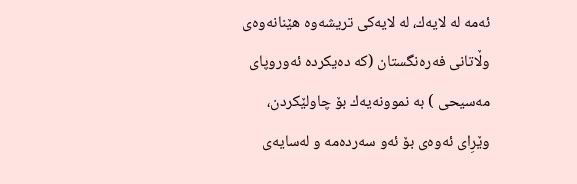ئه‌مه‌ له‌ لایه‌ك، له‌ لایه‌كى تریشه‌وه‌ هێنانه‌وه‌ى وڵاتانى فه‌ره‌نگستان (كه‌ ده‌یكرده‌ ئه‌وروپاى مه‌سیحى ) به‌ نموونه‌یه‌ك بۆ چاولێكردن، وێرِاى ئه‌وه‌ى بۆ ئه‌و سه‌رده‌مه‌ و له‌سایه‌ى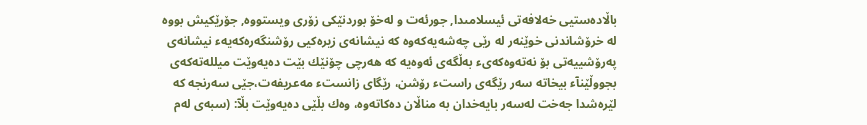باڵاده‌ستیى خه‌لافه‌تى ئیسلامىدا, جورئه‌ت و له‌خۆ بوردنێكى زۆرى ویستووه‌, جۆرێكیش بووه‌ له‌ خرۆشاندنى خوێنه‌ر له‌ رێى چه‌شه‌یه‌كه‌وه‌ كه‌ نیشانه‌ى زیره‌كیى رۆشنگه‌ره‌كه‌یه‌ء نیشانه‌ى په‌رۆشییه‌تى بۆ نه‌ته‌وه‌كه‌ىء به‌ڵگه‌ى ئه‌وه‌یه‌ كه‌ هه‌رچى چۆنێك بێت ده‌یه‌وێت میلله‌ته‌كه‌ى بجووڵێنآء بیخاته‌ سه‌ر رێگه‌ى راستء رۆشن، رێگاى زانستء مه‌عریفه‌ت،جێى سه‌رنجه‌ كه‌ لێره‌شدا جه‌خت له‌سه‌ر بایه‌خدان به‌ مناڵان ده‌كاته‌وه‌، وه‌ك بڵێى ده‌یه‌وێت بڵآ: (سبه‌ى له‌م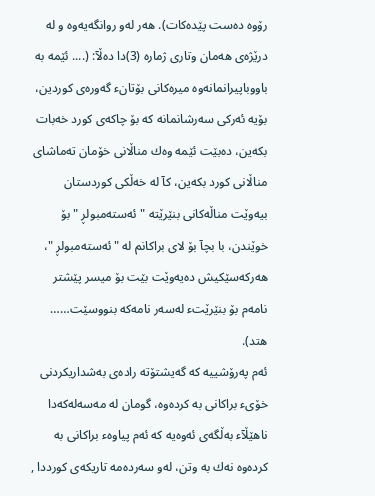رۆوه‌ ده‌ست پێده‌كات). هه‌ر له‌و روانگه‌یه‌وه‌ و له‌ درێژه‌ى هه‌مان وتارى ژماره‌ (3)دا ده‌ڵآ: (.... ئێمه‌ به‌ باووباپیرانمانه‌وه‌ میره‌كانى بۆتانء گه‌وره‌ى كوردین، بۆیه‌ ئه‌ركى سه‌رشانمانه‌ كه‌ بۆ چاكه‌ى كورد خه‌بات بكه‌ین، ده‌بێت ئێمه‌ وه‌ك مناڵانى خۆمان ته‌ماشاى مناڵانى كورد بكه‌ین، كآ له‌ خه‌ڵكى كوردستان بیه‌وێت مناڵه‌كانى بنێرێته‌ "ئه‌سته‌مبولڕ " بۆ خوێندن، با بچآ بۆ لاى براكانم له‌ " ئه‌سته‌مبولڕ "، هه‌ركه‌سێكیش ده‌یه‌وێت بێت بۆ میسر پێشتر نامه‌م بۆ بنێرێتء له‌سه‌ر نامه‌كه‌ بنووسێت…… هتد).
ئه‌م په‌رۆشییه‌ كه‌ گه‌یشتۆته‌ راده‌ى به‌شداریكردنى خۆىء براكانى به‌ كرده‌وه‌، گومان له‌ مه‌سه‌له‌كه‌دا ناهێڵآء به‌ڵگه‌ى ئه‌وه‌یه‌ كه‌ ئه‌م پیاوه‌ء براكانى به‌ كرده‌وه‌ نه‌ك به‌ وتن، له‌و سه‌رده‌مه‌ تاریكه‌ى كورددا ,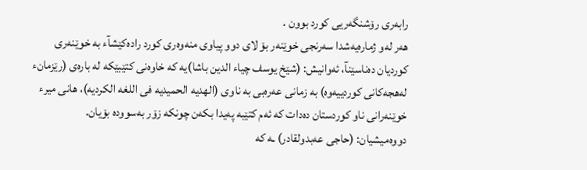رابه‌رى رۆشنگه‌ریى كورد بوون .
هه‌ر له‌و ژماره‌یه‌شدا سه‌رنجى خوێنه‌ر بۆ لاى دوو پیاوى منه‌وه‌رى كورد راده‌كێشآء به‌ خوێنه‌ری كوردیان ده‌ناسێنآ، ئه‌وانیش: (شێخ یوسف چیاء الدین باشا)یه‌ كه‌ خاوه‌نى كتێبێكه‌ له‌ باره‌ى (رێزمانء له‌هجه‌كانى كوردییه‌وه‌) به‌ زمانى عه‌ره‌بى به‌ ناوى (الهدیه‌ الحمیدیه‌ فی اللغه‌ الكردیه‌)، هانى میرء خوێنه‌رانى ناو كوردستان ده‌دات كه‌ ئه‌م كتێبه‌ په‌یدا بكه‌ن چونكه‌ زۆر به‌سووده‌ بۆیان.
دووه‌میشیان: (حاجى عه‌بدولقادر) ـه‌ كه‌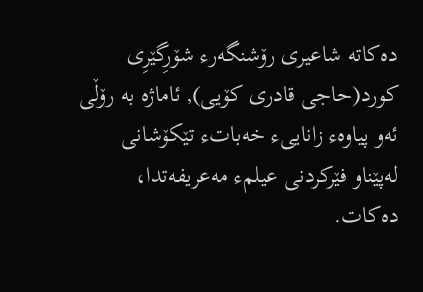ده‌كاته‌ شاعیرى رۆشنگه‌رء شۆرِگێرِى كورد(حاجى قادرى كۆیى), ئاماژه‌ به‌ رۆڵى ئه‌و پیاوه‌ء زانایىء خه‌باتء تێكۆشانى له‌پێناو فێركردنى عیلمء مه‌عریفه‌تدا، ده‌كات.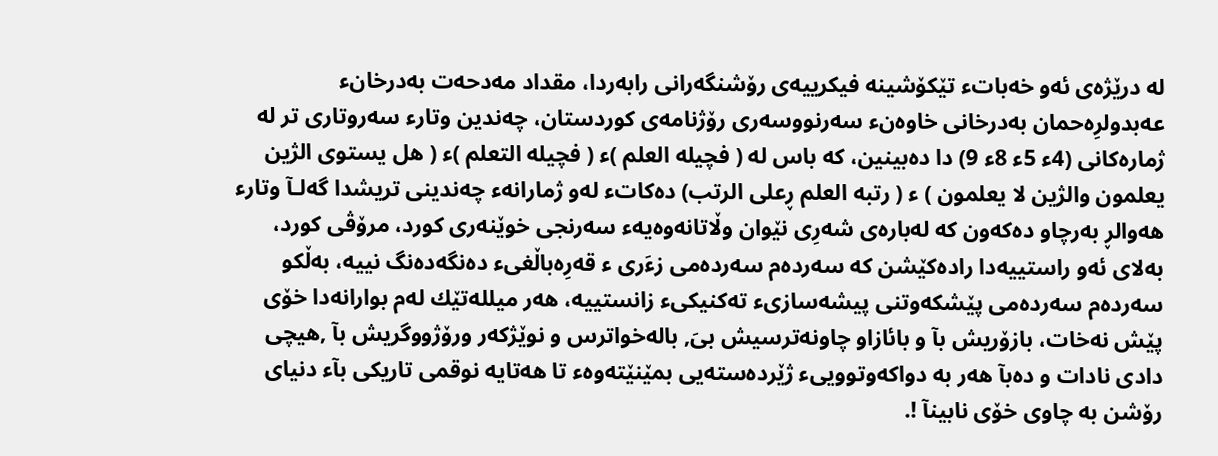له‌ درێژه‌ى ئه‌و خه‌باتء تێكۆشینه‌ فیكرییه‌ى رۆشنگه‌رانى رابه‌ردا، مقداد مه‌دحه‌ت به‌درخانء عه‌بدولرِه‌حمان به‌درخانى خاوه‌نء سه‌رنووسه‌رى رۆژنامه‌ى كوردستان، چه‌ندین وتارء سه‌روتارى تر له‌ ژماره‌كانى (4ء 5ء 8ء 9) دا ده‌بینین، كه‌ باس له‌ ( فچیله‌ العلم )ء ( فچیله‌ التعلم )ء ( هل یستوی الژین یعلمون والژین لا یعلمون ) ء ( رتبه‌ العلم ڕعلى الرتب) ده‌كاتء له‌و ژمارانه‌ء چه‌ندینى تریشدا گه‌لـآ وتارء هه‌والڕ به‌رچاو ده‌كه‌ون كه‌ له‌باره‌ى شه‌رِى نێوان وڵاتانه‌وه‌یه‌ء سه‌رنجى خوێنه‌رى كورد، مرۆڤى كورد، به‌لاى ئه‌و راستییه‌دا راده‌كێشن كه‌ سه‌رده‌م سه‌رده‌مى زءَرى ء قه‌رِه‌باڵغىء ده‌نگه‌ده‌نگ نییه‌، به‌ڵكو سه‌رده‌م سه‌رده‌مى پێشكه‌وتنى پیشه‌سازىء ته‌كنیكىء زانستییه‌، هه‌ر میلله‌تێك له‌م بوارانه‌دا خۆى پێش نه‌خات، بازۆریش بآ و بائازاو چاونه‌ترسیش بىَ, باله‌خواترس و نوێژكه‌ر ورۆژووگریش بآ ,هیچى دادى نادات و ده‌بآ هه‌ر به‌ دواكه‌وتوویىء ژێرده‌سته‌یى بمێنێته‌وه‌ء تا هه‌تایه‌ نوقمى تاریكى بآء دنیاى رۆشن به‌ چاوى خۆی نابینآ !.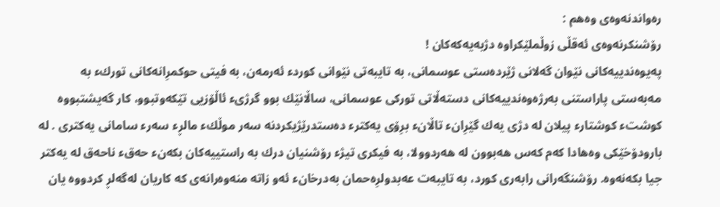ره‌واندنه‌وه‌ى وه‌هم :
رۆشنكرنه‌وه‌ى ئه‌قڵى زوڵملێكراوه‌ دژبه‌یه‌كه‌كان !
په‌یوه‌ندییه‌كانى نێوان گه‌لانى ژێرده‌ستى عوسمانى، به‌ تایبه‌تى نێوانى كوردء ئه‌رمه‌ن، به‌ فیتى حوكمرِانه‌كانى توركء به‌ مه‌به‌ستى پاراستنى به‌رژه‌وه‌ندییه‌كانى دسته‌ڵاتى توركى عوسمانى، ساڵانێك بوو گرژىء ئاڵۆزیی تێكه‌وتبوو، كار گه‌یشتبووه‌ كوشتء كوشتارء پیلان له‌ دژى یه‌ك گێرِانء تاڵانء برِۆى یه‌كترء ده‌ستدرێژیكردنه‌ سه‌ر موڵكء مالڕء سه‌رء سامانى یه‌كترى . له‌ بارودۆخێكى وه‌هادا كه‌م كه‌س هه‌بوون له‌ هه‌ردوولا، به‌ فیكرى تیژء رۆشنیان درك به‌ راستییه‌كان بكه‌نء حه‌قء ناحه‌ق له‌ یه‌كتر جیا بكه‌نه‌وه‌. رۆشنگه‌رانى رابه‌رى كورد، به‌ تایبه‌ت عه‌بدولرِه‌حمان به‌درخانء ئه‌و زاته‌ منه‌وه‌رانه‌ى كه‌ كاریان له‌گه‌لڕ كردووه‌ یان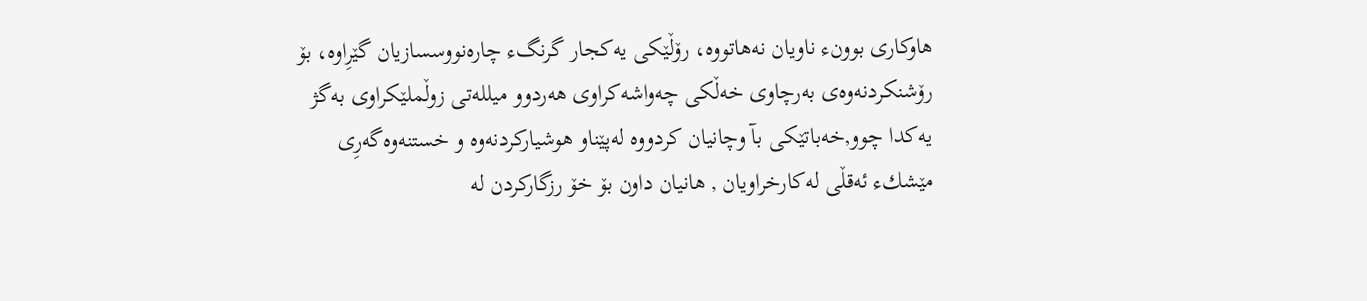هاوكارى بوونء ناویان نه‌هاتووه‌، رۆڵێكى یه‌كجار گرنگء چاره‌نووسسازیان گێرِاوه‌، بۆ رۆشنكردنه‌وه‌ى به‌رچاوى خه‌ڵكى چه‌واشه‌كراوى هه‌ردوو میلله‌تى زوڵملێكراوى به‌گژ یه‌كدا چوو,خه‌باتێكى بآ وچانیان كردووه‌ له‌پێناو هوشیاركردنه‌وه‌ و خستنه‌وه‌گه‌رِى مێشكء ئه‌قڵی له‌كارخراویان , هانیان داون بۆ خۆ رزگاركردن له‌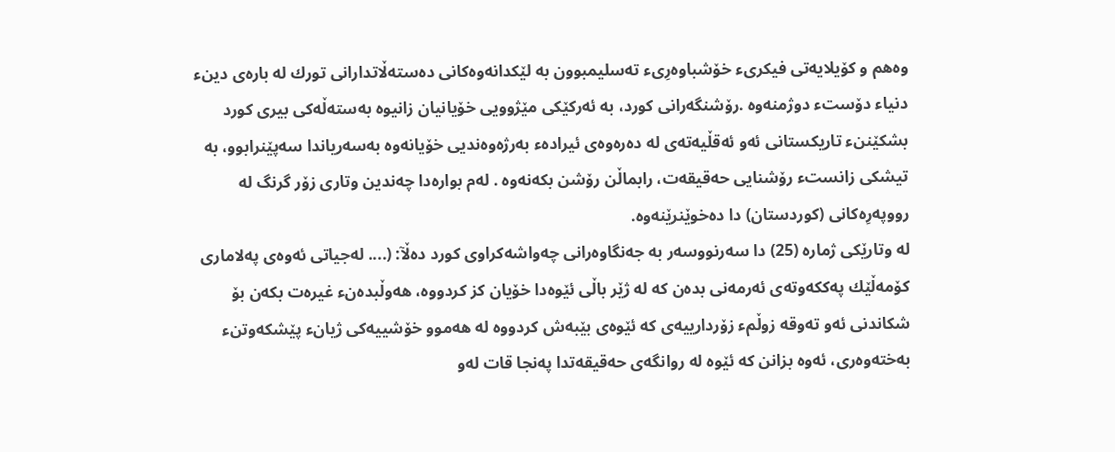وه‌هم و كۆیلایه‌تى فیكرىء خۆشباوه‌رِىء ته‌سلیمبوون به‌ لێكدانه‌وه‌كانى ده‌سته‌ڵاتدارانى تورك له‌ باره‌ى دینء دنیاء دۆستء دوژمنه‌وه‌ .رۆشنگه‌رانى كورد، به‌ ئه‌ركێكى مێژوویى خۆیانیان زانیوه‌ به‌سته‌ڵه‌كى بیرى كورد بشكێننء تاریكستانى ئه‌و ئه‌قڵیه‌ته‌ى له‌ ده‌ره‌وه‌ى ئیراده‌ء به‌رژه‌وه‌ندیى خۆیانه‌وه‌ به‌سه‌ریاندا سه‌پێنرابوو، به‌ تیشكى زانستء رۆشنایى حه‌قیقه‌ت، رابماڵن رۆشن بكه‌نه‌وه‌ . له‌م بواره‌دا چه‌ندین وتارى زۆر گرنگ له‌ رووپه‌رِه‌كانى (كوردستان) دا ده‌خوێنرێنه‌وه‌.
له‌ وتارێكى ژماره‌ (25) دا سه‌رنووسه‌ر به‌ جه‌نگاوه‌رانى چه‌واشه‌كراوى كورد ده‌ڵآ: (.... له‌جیاتى ئه‌وه‌ى په‌لامارى كۆمه‌ڵێك په‌ككه‌وته‌ى ئه‌رمه‌نى بده‌ن كه‌ له‌ ژێر باڵى ئێوه‌دا خۆیان كز كردووه‌، هه‌وڵبده‌نء غیره‌ت بكه‌ن بۆ شكاندنى ئه‌و ته‌وقه‌ زوڵمء زۆردارییه‌ى كه‌ ئێوه‌ى بێبه‌ش كردووه‌ له‌ هه‌موو خۆشییه‌كى ژیانء پێشكه‌وتنء به‌خته‌وه‌رى، ئه‌وه‌ بزانن كه‌ ئێوه‌ له‌ روانگه‌ى حه‌قیقه‌تدا په‌نجا قات له‌و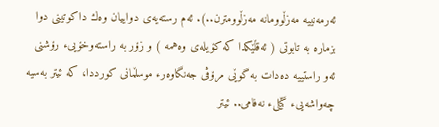ئه‌رمه‌نییه‌ مه‌زڵوومانه‌ مه‌زڵوومترن..). ئه‌م رسته‌یه‌ى دواییان وه‌ك داكوتینى دوا بزماره‌ به‌ تابوتى ( ئه‌قڵێكدا كه‌ كۆیله‌ى وه‌همه‌ ) و زۆر به‌ راسته‌وخۆیىء رۆشنى ئه‌و راستییه‌ ده‌دات به‌ گوێى مرۆڤى جه‌نگاوه‌رء موسڵمانى كورددا، كه‌ ئیتر به‌سیه‌ چه‌واشه‌یىء گێلىء نه‌فامى.. ئیتر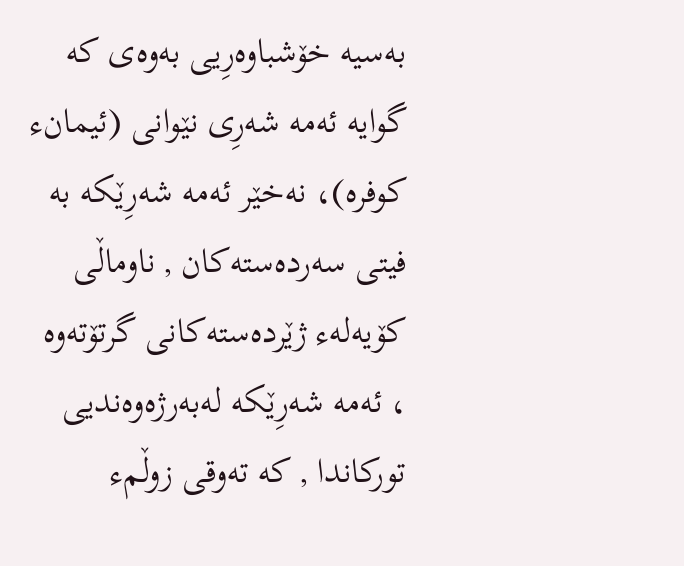به‌سیه‌ خۆشباوه‌رِیى به‌وه‌ى كه‌ گوایه‌ ئه‌مه‌ شه‌رِى نێوانى (ئیمانء كوفره‌)، نه‌خێر ئه‌مه‌ شه‌رِێكه‌ به‌ فیتى سه‌رده‌سته‌كان , ناوماڵى كۆیه‌له‌ء ژێرده‌سته‌كانى گرتۆته‌وه‌ ، ئه‌مه‌ شه‌رِێكه‌ له‌به‌رژه‌وه‌ندیى توركاندا , كه‌ ته‌وقى زوڵمء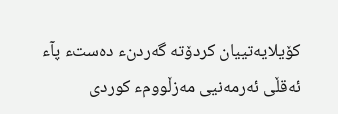كۆیلایه‌تییان كردۆته‌ گه‌ردنء ده‌ستء پآء ئه‌قڵى ئه‌رمه‌نیى مه‌زڵوومء كوردى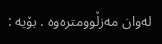له‌وان مه‌زڵوومتره‌وه‌ . بۆیه‌ :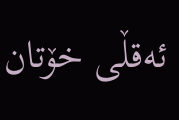ئه‌قڵى خۆتان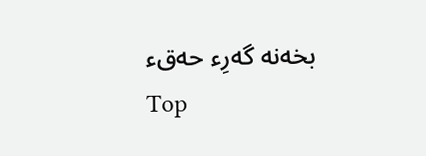بخه‌نه‌ گه‌رِء حه‌قء
Top